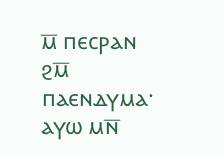ⲙ̅ ⲡⲉⲥⲣⲁⲛ ϩⲙ̅ ⲡⲁⲉⲛⲇⲩⲙⲁ· ⲁⲩⲱ ⲙⲛ̅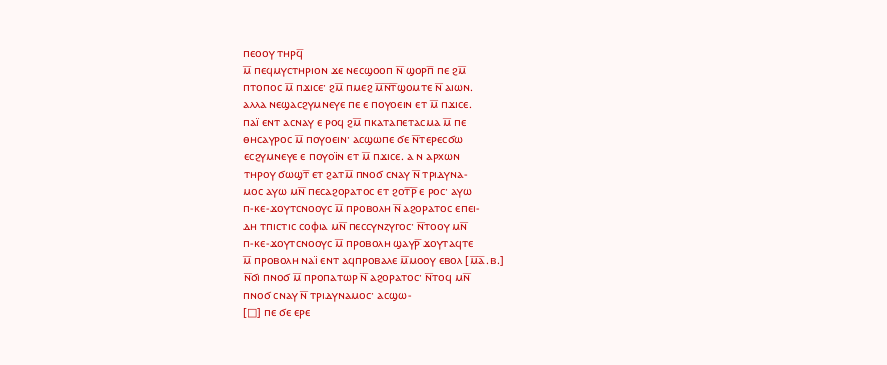ⲡⲉⲟⲟⲩ ⲧⲏⲣϥ̅
ⲙ̅ ⲡⲉϥⲙⲩⲥⲧⲏⲣⲓⲟⲛ ϫⲉ ⲛⲉⲥϣⲟⲟⲡ ⲛ̅ ϣⲟⲣⲡ̅ ⲡⲉ ϩⲙ̅
ⲡⲧⲟⲡⲟⲥ ⲙ̅ ⲡϫⲓⲥⲉ· ϩⲙ̅ ⲡⲙⲉϩ ⲙ̅ⲛ̅ⲧ̅ϣⲟⲙⲧⲉ ⲛ̅ ⲁⲓⲱⲛ.
ⲁⲗⲗⲁ ⲛⲉϣⲁⲥϩⲩⲙⲛⲉⲩⲉ ⲡⲉ ⲉ ⲡⲟⲩⲟⲉⲓⲛ ⲉⲧ ⲙ̅ ⲡϫⲓⲥⲉ.
ⲡⲁⲓ̈ ⲉⲛⲧ ⲁⲥⲛⲁⲩ ⲉ ⲣⲟϥ ϩⲙ̅ ⲡⲕⲁⲧⲁⲡⲉⲧⲁⲥⲙⲁ ⲙ̅ ⲡⲉ
ⲑⲏⲥⲁⲩⲣⲟⲥ ⲙ̅ ⲡⲟⲩⲟⲉⲓⲛ· ⲁⲥϣⲱⲡⲉ ϭⲉ ⲛ̅ⲧⲉⲣⲉⲥϭⲱ
ⲉⲥϩⲩⲙⲛⲉⲩⲉ ⲉ ⲡⲟⲩⲟⲓ̈ⲛ ⲉⲧ ⲙ̅ ⲡϫⲓⲥⲉ. ⲁ ⲛ ⲁⲣⲭⲱⲛ
ⲧⲏⲣⲟⲩ ϭⲱϣⲧ̅ ⲉⲧ ϩⲁⲧⲙ̅ ⲡⲛⲟϭ ⲥⲛⲁⲩ ⲛ̅ ⲧⲣⲓⲇⲩⲛⲁ‐
ⲙⲟⲥ ⲁⲩⲱ ⲙⲛ̅ ⲡⲉⲥⲁϩⲟⲣⲁⲧⲟⲥ ⲉⲧ ϩⲟⲧ̅ⲣ̅ ⲉ ⲣⲟⲥ· ⲁⲩⲱ
ⲡ‐ⲕⲉ‐ϫⲟⲩⲧⲥⲛⲟⲟⲩⲥ ⲙ̅ ⲡⲣⲟⲃⲟⲗⲏ ⲛ̅ ⲁϩⲟⲣⲁⲧⲟⲥ ⲉⲡⲉⲓ‐
ⲇⲏ ⲧⲡⲓⲥⲧⲓⲥ ⲥⲟⲫⲓⲁ ⲙⲛ̅ ⲡⲉⲥⲥⲩⲛⲍⲩⲅⲟⲥ· ⲛ̅ⲧⲟⲟⲩ ⲙⲛ̅
ⲡ‐ⲕⲉ‐ϫⲟⲩⲧⲥⲛⲟⲟⲩⲥ ⲙ̅ ⲡⲣⲟⲃⲟⲗⲏ ϣⲁⲩⲣ̅ ϫⲟⲩⲧⲁϥⲧⲉ
ⲙ̅ ⲡⲣⲟⲃⲟⲗⲏ ⲛⲁⲓ̈ ⲉⲛⲧ ⲁϥⲡⲣⲟⲃⲁⲗⲉ ⲙ̅ⲙⲟⲟⲩ ⲉⲃⲟⲗ [ⲙ̅ⲁ̅.ⲃ.]
ⲛ̅ϭⲓ ⲡⲛⲟϭ ⲙ̅ ⲡⲣⲟⲡⲁⲧⲱⲣ ⲛ̅ ⲁϩⲟⲣⲁⲧⲟⲥ· ⲛ̅ⲧⲟϥ ⲙⲛ̅
ⲡⲛⲟϭ ⲥⲛⲁⲩ ⲛ̅ ⲧⲣⲓⲇⲩⲛⲁⲙⲟⲥ· ⲁⲥϣⲱ‐
[□] ⲡⲉ ϭⲉ ⲉⲣⲉ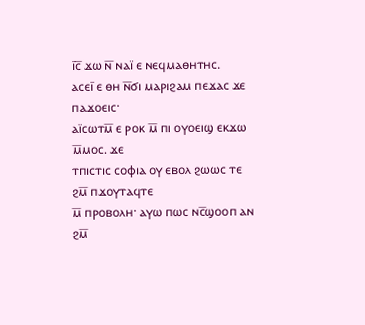ⲓ̅ⲥ̅ ϫⲱ ⲛ̅ ⲛⲁⲓ̈ ⲉ ⲛⲉϥⲙⲁⲑⲏⲧⲏⲥ.
ⲁⲥⲉⲓ̅ ⲉ ⲑⲏ ⲛ̅ϭⲓ ⲙⲁⲣⲓϩⲁⲙ ⲡⲉϫⲁⲥ ϫⲉ ⲡⲁϫⲟⲉⲓⲥ·
ⲁⲓ̈ⲥⲱⲧⲙ̅ ⲉ ⲣⲟⲕ ⲙ̅ ⲡⲓ ⲟⲩⲟⲉⲓϣ ⲉⲕϫⲱ ⲙ̅ⲙⲟⲥ. ϫⲉ
ⲧⲡⲓⲥⲧⲓⲥ ⲥⲟⲫⲓⲁ ⲟⲩ ⲉⲃⲟⲗ ϩⲱⲱⲥ ⲧⲉ ϩⲙ̅ ⲡϫⲟⲩⲧⲁϥⲧⲉ
ⲙ̅ ⲡⲣⲟⲃⲟⲗⲏ· ⲁⲩⲱ ⲡⲱⲥ ⲛⲥ̅ϣⲟⲟⲡ ⲁⲛ ϩⲙ̅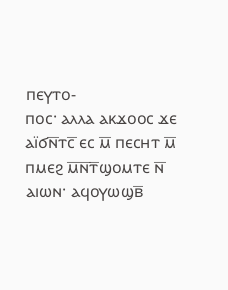ⲡⲉⲩⲧⲟ‐
ⲡⲟⲥ· ⲁⲗⲗⲁ ⲁⲕϫⲟⲟⲥ ϫⲉ ⲁⲓ̈ϭⲛ̅ⲧⲥ̅ ⲉⲥ ⲙ̅ ⲡⲉⲥⲏⲧ ⲙ̅
ⲡⲙⲉϩ ⲙ̅ⲛ̅ⲧ̅ϣⲟⲙⲧⲉ ⲛ̅ ⲁⲓⲱⲛ· ⲁϥⲟⲩⲱϣⲃ̅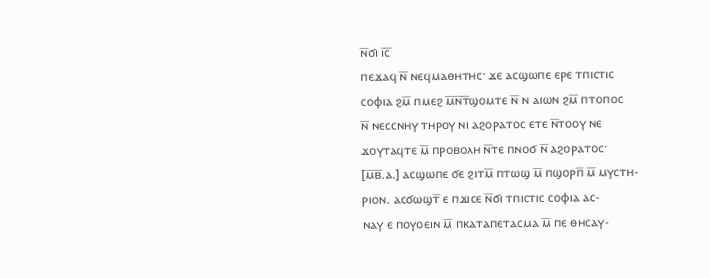ⲛ̅ϭⲓ ⲓ̅ⲥ̅
ⲡⲉϫⲁϥ ⲛ̅ ⲛⲉϥⲙⲁⲑⲏⲧⲏⲥ· ϫⲉ ⲁⲥϣⲱⲡⲉ ⲉⲣⲉ ⲧⲡⲓⲥⲧⲓⲥ
ⲥⲟⲫⲓⲁ ϩⲙ̅ ⲡⲙⲉϩ ⲙ̅ⲛ̅ⲧ̅ϣⲟⲙⲧⲉ ⲛ̅ ⲛ ⲁⲓⲱⲛ ϩⲙ̅ ⲡⲧⲟⲡⲟⲥ
ⲛ̅ ⲛⲉⲥⲥⲛⲏⲩ ⲧⲏⲣⲟⲩ ⲛⲓ ⲁϩⲟⲣⲁⲧⲟⲥ ⲉⲧⲉ ⲛ̅ⲧⲟⲟⲩ ⲛⲉ
ϫⲟⲩⲧⲁϥⲧⲉ ⲙ̅ ⲡⲣⲟⲃⲟⲗⲏ ⲛ̅ⲧⲉ ⲡⲛⲟϭ ⲛ̅ ⲁϩⲟⲣⲁⲧⲟⲥ·
[ⲙ̅ⲃ̅.ⲁ.] ⲁⲥϣⲱⲡⲉ ϭⲉ ϩⲓⲧⲙ̅ ⲡⲧⲱϣ ⲙ̅ ⲡϣⲟⲣⲡ̅ ⲙ̅ ⲙⲩⲥⲧⲏ‐
ⲣⲓⲟⲛ. ⲁⲥϭⲱϣⲧ̅ ⲉ ⲡϫⲓⲥⲉ ⲛ̅ϭⲓ ⲧⲡⲓⲥⲧⲓⲥ ⲥⲟⲫⲓⲁ ⲁⲥ‐
ⲛⲁⲩ ⲉ ⲡⲟⲩⲟⲉⲓⲛ ⲙ̅ ⲡⲕⲁⲧⲁⲡⲉⲧⲁⲥⲙⲁ ⲙ̅ ⲡⲉ ⲑⲏⲥⲁⲩ‐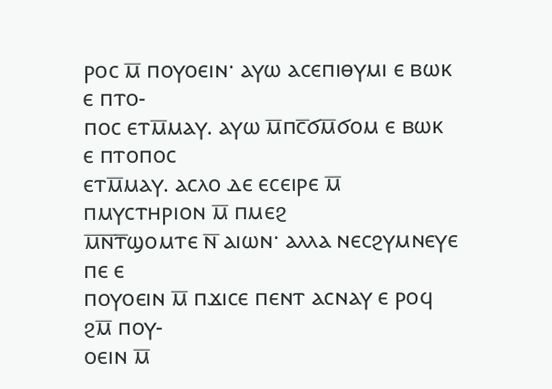ⲣⲟⲥ ⲙ̅ ⲡⲟⲩⲟⲉⲓⲛ· ⲁⲩⲱ ⲁⲥⲉⲡⲓⲑⲩⲙⲓ ⲉ ⲃⲱⲕ ⲉ ⲡⲧⲟ‐
ⲡⲟⲥ ⲉⲧⲙ̅ⲙⲁⲩ. ⲁⲩⲱ ⲙ̅ⲡⲥ̅ϭⲙ̅ϭⲟⲙ ⲉ ⲃⲱⲕ ⲉ ⲡⲧⲟⲡⲟⲥ
ⲉⲧⲙ̅ⲙⲁⲩ. ⲁⲥⲗⲟ ⲇⲉ ⲉⲥⲉⲓⲣⲉ ⲙ̅ ⲡⲙⲩⲥⲧⲏⲣⲓⲟⲛ ⲙ̅ ⲡⲙⲉϩ
ⲙ̅ⲛ̅ⲧ̅ϣⲟⲙⲧⲉ ⲛ̅ ⲁⲓⲱⲛ· ⲁⲗⲗⲁ ⲛⲉⲥϩⲩⲙⲛⲉⲩⲉ ⲡⲉ ⲉ
ⲡⲟⲩⲟⲉⲓⲛ ⲙ̅ ⲡϫⲓⲥⲉ ⲡⲉⲛⲧ ⲁⲥⲛⲁⲩ ⲉ ⲣⲟϥ ϩⲙ̅ ⲡⲟⲩ‐
ⲟⲉⲓⲛ ⲙ̅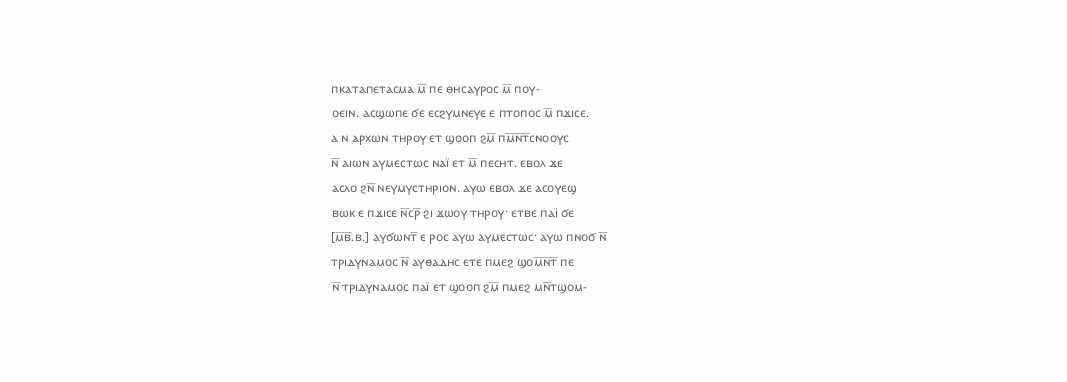ⲡⲕⲁⲧⲁⲡⲉⲧⲁⲥⲙⲁ ⲙ̅ ⲡⲉ ⲑⲏⲥⲁⲩⲣⲟⲥ ⲙ̅ ⲡⲟⲩ‐
ⲟⲉⲓⲛ. ⲁⲥϣⲱⲡⲉ ϭⲉ ⲉⲥϩⲩⲙⲛⲉⲩⲉ ⲉ ⲡⲧⲟⲡⲟⲥ ⲙ̅ ⲡϫⲓⲥⲉ.
ⲁ ⲛ ⲁⲣⲭⲱⲛ ⲧⲏⲣⲟⲩ ⲉⲧ ϣⲟⲟⲡ ϩⲙ̅ ⲡⲙ̅ⲛ̅ⲧ̅ⲥⲛⲟⲟⲩⲥ
ⲛ̅ ⲁⲓⲱⲛ ⲁⲩⲙⲉⲥⲧⲱⲥ ⲛⲁⲓ̈ ⲉⲧ ⲙ̅ ⲡⲉⲥⲏⲧ. ⲉⲃⲟⲗ ϫⲉ
ⲁⲥⲗⲟ ϩⲛ̅ ⲛⲉⲩⲙⲩⲥⲧⲏⲣⲓⲟⲛ. ⲁⲩⲱ ⲉⲃⲟⲗ ϫⲉ ⲁⲥⲟⲩⲉϣ
ⲃⲱⲕ ⲉ ⲡϫⲓⲥⲉ ⲛ̅ⲥⲣ̅ ϩⲓ ϫⲱⲟⲩ ⲧⲏⲣⲟⲩ· ⲉⲧⲃⲉ ⲡⲁⲓ̈ ϭⲉ
[ⲙ̅ⲃ̅.ⲃ.] ⲁⲩϭⲱⲛⲧ̅ ⲉ ⲣⲟⲥ ⲁⲩⲱ ⲁⲩⲙⲉⲥⲧⲱⲥ· ⲁⲩⲱ ⲡⲛⲟϭ ⲛ̅
ⲧⲣⲓⲇⲩⲛⲁⲙⲟⲥ ⲛ̅ ⲁⲩⲑⲁⲇⲏⲥ ⲉⲧⲉ ⲡⲙⲉϩ ϣⲟⲙ̅ⲛ̅ⲧ̅ ⲡⲉ
ⲛ̅ ⲧⲣⲓⲇⲩⲛⲁⲙⲟⲥ ⲡⲁⲓ̈ ⲉⲧ ϣⲟⲟⲡ ϩⲙ̅ ⲡⲙⲉϩ ⲙⲛ̅ⲧϣⲟⲙ‐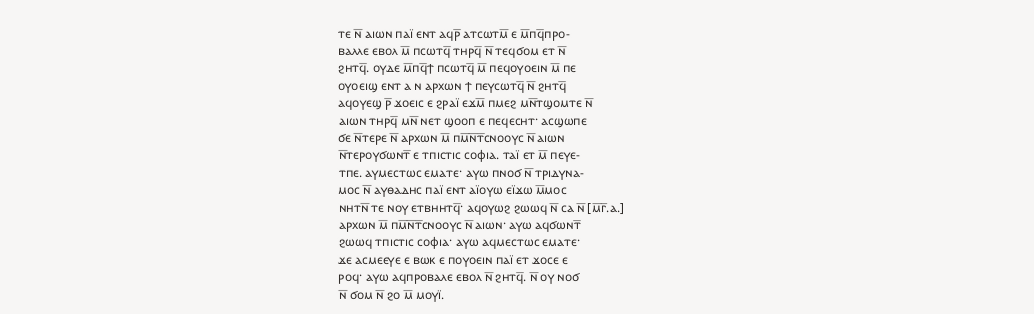ⲧⲉ ⲛ̅ ⲁⲓⲱⲛ ⲡⲁⲓ̈ ⲉⲛⲧ ⲁϥⲣ̅ ⲁⲧⲥⲱⲧⲙ̅ ⲉ ⲙ̅ⲡϥ̅ⲡⲣⲟ‐
ⲃⲁⲗⲗⲉ ⲉⲃⲟⲗ ⲙ̅ ⲡⲥⲱⲧϥ̅ ⲧⲏⲣϥ̅ ⲛ̅ ⲧⲉϥϭⲟⲙ ⲉⲧ ⲛ̅
ϩⲏⲧϥ̅. ⲟⲩⲇⲉ ⲙ̅ⲡϥ̅ϯ ⲡⲥⲱⲧϥ̅ ⲙ̅ ⲡⲉϥⲟⲩⲟⲉⲓⲛ ⲙ̅ ⲡⲉ
ⲟⲩⲟⲉⲓϣ ⲉⲛⲧ ⲁ ⲛ ⲁⲣⲭⲱⲛ ϯ ⲡⲉⲩⲥⲱⲧϥ̅ ⲛ̅ ϩⲏⲧϥ̅
ⲁϥⲟⲩⲉϣ ⲣ̅ ϫⲟⲉⲓⲥ ⲉ ϩⲣⲁⲓ̈ ⲉϫⲙ̅ ⲡⲙⲉϩ ⲙⲛ̅ⲧϣⲟⲙⲧⲉ ⲛ̅
ⲁⲓⲱⲛ ⲧⲏⲣϥ̅ ⲙⲛ̅ ⲛⲉⲧ ϣⲟⲟⲡ ⲉ ⲡⲉϥⲉⲥⲏⲧ· ⲁⲥϣⲱⲡⲉ
ϭⲉ ⲛ̅ⲧⲉⲣⲉ ⲛ̅ ⲁⲣⲭⲱⲛ ⲙ̅ ⲡⲙ̅ⲛ̅ⲧ̅ⲥⲛⲟⲟⲩⲥ ⲛ̅ ⲁⲓⲱⲛ
ⲛ̅ⲧⲉⲣⲟⲩϭⲱⲛⲧ̅ ⲉ ⲧⲡⲓⲥⲧⲓⲥ ⲥⲟⲫⲓⲁ. ⲧⲁⲓ̈ ⲉⲧ ⲙ̅ ⲡⲉⲩⲉ‐
ⲧⲡⲉ. ⲁⲩⲙⲉⲥⲧⲱⲥ ⲉⲙⲁⲧⲉ· ⲁⲩⲱ ⲡⲛⲟϭ ⲛ̅ ⲧⲣⲓⲇⲩⲛⲁ‐
ⲙⲟⲥ ⲛ̅ ⲁⲩⲑⲁⲇⲏⲥ ⲡⲁⲓ̈ ⲉⲛⲧ ⲁⲓ̈ⲟⲩⲱ ⲉⲓ̈ϫⲱ ⲙ̅ⲙⲟⲥ
ⲛⲏⲧⲛ̅ ⲧⲉ ⲛⲟⲩ ⲉⲧⲃⲏⲏⲧϥ̅· ⲁϥⲟⲩⲱϩ ϩⲱⲱϥ ⲛ̅ ⲥⲁ ⲛ̅ [ⲙ̅ⲅ̅.ⲁ.]
ⲁⲣⲭⲱⲛ ⲙ̅ ⲡⲙ̅ⲛ̅ⲧ̅ⲥⲛⲟⲟⲩⲥ ⲛ̅ ⲁⲓⲱⲛ· ⲁⲩⲱ ⲁϥϭⲱⲛⲧ̅
ϩⲱⲱϥ ⲧⲡⲓⲥⲧⲓⲥ ⲥⲟⲫⲓⲁ· ⲁⲩⲱ ⲁϥⲙⲉⲥⲧⲱⲥ ⲉⲙⲁⲧⲉ·
ϫⲉ ⲁⲥⲙⲉⲉⲩⲉ ⲉ ⲃⲱⲕ ⲉ ⲡⲟⲩⲟⲉⲓⲛ ⲡⲁⲓ̈ ⲉⲧ ϫⲟⲥⲉ ⲉ
ⲣⲟϥ· ⲁⲩⲱ ⲁϥⲡⲣⲟⲃⲁⲗⲉ ⲉⲃⲟⲗ ⲛ̅ ϩⲏⲧϥ̅. ⲛ̅ ⲟⲩ ⲛⲟϭ
ⲛ̅ ϭⲟⲙ ⲛ̅ ϩⲟ ⲙ̅ ⲙⲟⲩⲓ̈.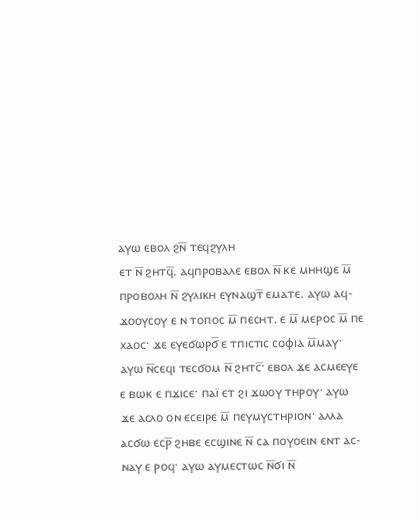ⲁⲩⲱ ⲉⲃⲟⲗ ϩⲛ̅ ⲧⲉϥϩⲩⲗⲏ
ⲉⲧ ⲛ̅ ϩⲏⲧϥ̅. ⲁϥⲡⲣⲟⲃⲁⲗⲉ ⲉⲃⲟⲗ ⲛ̅ ⲕⲉ ⲙⲏⲏϣⲉ ⲙ̅
ⲡⲣⲟⲃⲟⲗⲏ ⲛ̅ ϩⲩⲗⲓⲕⲏ ⲉⲩⲛⲁϣⲧ̅ ⲉⲙⲁⲧⲉ. ⲁⲩⲱ ⲁϥ‐
ϫⲟⲟⲩⲥⲟⲩ ⲉ ⲛ ⲧⲟⲡⲟⲥ ⲙ̅ ⲡⲉⲥⲏⲧ. ⲉ ⲙ̅ ⲙⲉⲣⲟⲥ ⲙ̅ ⲡⲉ
ⲭⲁⲟⲥ· ϫⲉ ⲉⲩⲉϭⲱⲣϭ̅ ⲉ ⲧⲡⲓⲥⲧⲓⲥ ⲥⲟⲫⲓⲁ ⲙ̅ⲙⲁⲩ·
ⲁⲩⲱ ⲛ̅ⲥⲉϥⲓ ⲧⲉⲥϭⲟⲙ ⲛ̅ ϩⲏⲧⲥ̅· ⲉⲃⲟⲗ ϫⲉ ⲁⲥⲙⲉⲉⲩⲉ
ⲉ ⲃⲱⲕ ⲉ ⲡϫⲓⲥⲉ· ⲡⲁⲓ̈ ⲉⲧ ϩⲓ ϫⲱⲟⲩ ⲧⲏⲣⲟⲩ· ⲁⲩⲱ
ϫⲉ ⲁⲥⲗⲟ ⲟⲛ ⲉⲥⲉⲓⲣⲉ ⲙ̅ ⲡⲉⲩⲙⲩⲥⲧⲏⲣⲓⲟⲛ· ⲁⲗⲗⲁ
ⲁⲥϭⲱ ⲉⲥⲣ̅ ϩⲏⲃⲉ ⲉⲥϣⲓⲛⲉ ⲛ̅ ⲥⲁ ⲡⲟⲩⲟⲉⲓⲛ ⲉⲛⲧ ⲁⲥ‐
ⲛⲁⲩ ⲉ ⲣⲟϥ· ⲁⲩⲱ ⲁⲩⲙⲉⲥⲧⲱⲥ ⲛ̅ϭⲓ ⲛ̅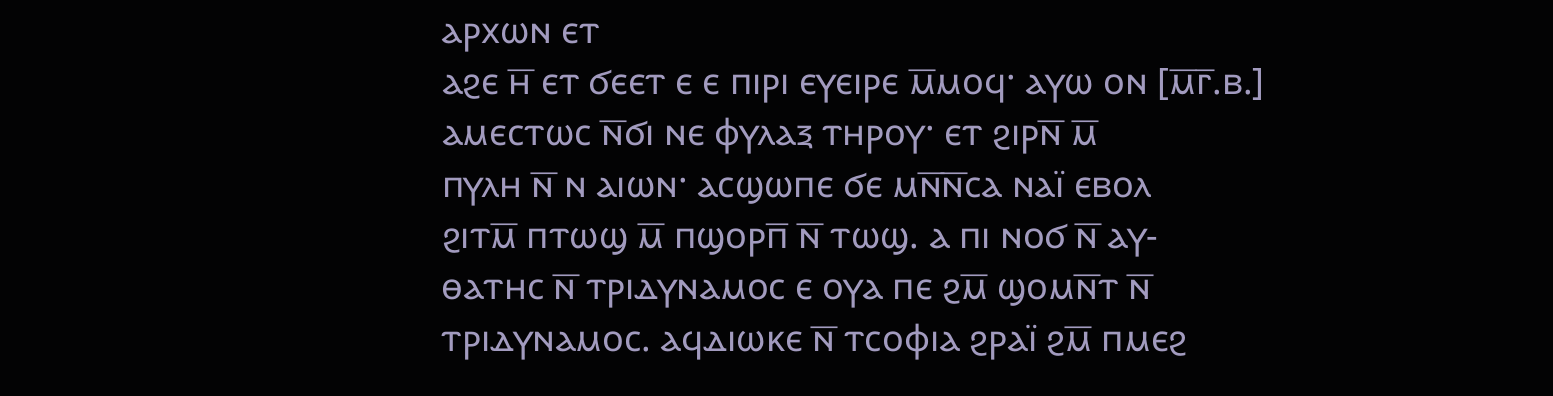ⲁⲣⲭⲱⲛ ⲉⲧ
ⲁϩⲉ ⲏ̅ ⲉⲧ ϭⲉⲉⲧ ⲉ ⲉ ⲡⲓⲣⲓ ⲉⲩⲉⲓⲣⲉ ⲙ̅ⲙⲟϥ· ⲁⲩⲱ ⲟⲛ [ⲙ̅ⲅ̅.ⲃ.]
ⲁⲙⲉⲥⲧⲱⲥ ⲛ̅ϭⲓ ⲛⲉ ⲫⲩⲗⲁⲝ ⲧⲏⲣⲟⲩ· ⲉⲧ ϩⲓⲣⲛ̅ ⲙ̅
ⲡⲩⲗⲏ ⲛ̅ ⲛ ⲁⲓⲱⲛ· ⲁⲥϣⲱⲡⲉ ϭⲉ ⲙⲛ̅ⲛ̅ⲥⲁ ⲛⲁⲓ̈ ⲉⲃⲟⲗ
ϩⲓⲧⲙ̅ ⲡⲧⲱϣ ⲙ̅ ⲡϣⲟⲣⲡ̅ ⲛ̅ ⲧⲱϣ. ⲁ ⲡⲓ ⲛⲟϭ ⲛ̅ ⲁⲩ‐
ⲑⲁⲧⲏⲥ ⲛ̅ ⲧⲣⲓⲇⲩⲛⲁⲙⲟⲥ ⲉ ⲟⲩⲁ ⲡⲉ ϩⲙ̅ ϣⲟⲙⲛ̅ⲧ ⲛ̅
ⲧⲣⲓⲇⲩⲛⲁⲙⲟⲥ. ⲁϥⲇⲓⲱⲕⲉ ⲛ̅ ⲧⲥⲟⲫⲓⲁ ϩⲣⲁⲓ̈ ϩⲙ̅ ⲡⲙⲉϩ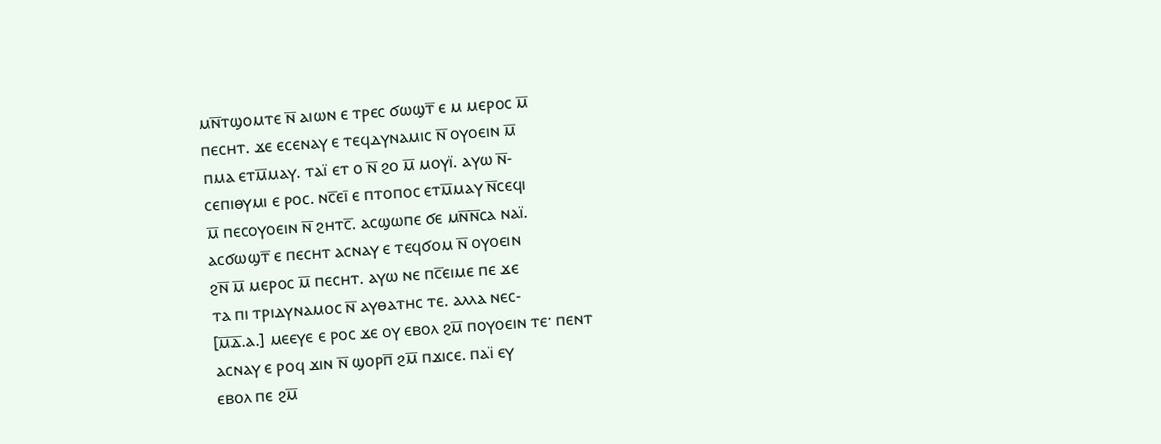ⲙⲛ̅ⲧϣⲟⲙⲧⲉ ⲛ̅ ⲁⲓⲱⲛ ⲉ ⲧⲣⲉⲥ ϭⲱϣⲧ̅ ⲉ ⲙ ⲙⲉⲣⲟⲥ ⲙ̅
ⲡⲉⲥⲏⲧ. ϫⲉ ⲉⲥⲉⲛⲁⲩ ⲉ ⲧⲉϥⲇⲩⲛⲁⲙⲓⲥ ⲛ̅ ⲟⲩⲟⲉⲓⲛ ⲙ̅
ⲡⲙⲁ ⲉⲧⲙ̅ⲙⲁⲩ. ⲧⲁⲓ̈ ⲉⲧ ⲟ ⲛ̅ ϩⲟ ⲙ̅ ⲙⲟⲩⲓ̈. ⲁⲩⲱ ⲛ̅‐
ⲥⲉⲡⲓⲑⲩⲙⲓ ⲉ ⲣⲟⲥ. ⲛⲥ̅ⲉⲓ̅ ⲉ ⲡⲧⲟⲡⲟⲥ ⲉⲧⲙ̅ⲙⲁⲩ ⲛ̅ⲥⲉϥⲓ
ⲙ̅ ⲡⲉⲥⲟⲩⲟⲉⲓⲛ ⲛ̅ ϩⲏⲧⲥ̅. ⲁⲥϣⲱⲡⲉ ϭⲉ ⲙⲛ̅ⲛ̅ⲥⲁ ⲛⲁⲓ̈.
ⲁⲥϭⲱϣⲧ̅ ⲉ ⲡⲉⲥⲏⲧ ⲁⲥⲛⲁⲩ ⲉ ⲧⲉϥϭⲟⲙ ⲛ̅ ⲟⲩⲟⲉⲓⲛ
ϩⲛ̅ ⲙ̅ ⲙⲉⲣⲟⲥ ⲙ̅ ⲡⲉⲥⲏⲧ. ⲁⲩⲱ ⲛⲉ ⲡⲥ̅ⲉⲓⲙⲉ ⲡⲉ ϫⲉ
ⲧⲁ ⲡⲓ ⲧⲣⲓⲇⲩⲛⲁⲙⲟⲥ ⲛ̅ ⲁⲩⲑⲁⲧⲏⲥ ⲧⲉ. ⲁⲗⲗⲁ ⲛⲉⲥ‐
[ⲙ̅ⲇ̅.ⲁ.] ⲙⲉⲉⲩⲉ ⲉ ⲣⲟⲥ ϫⲉ ⲟⲩ ⲉⲃⲟⲗ ϩⲙ̅ ⲡⲟⲩⲟⲉⲓⲛ ⲧⲉ· ⲡⲉⲛⲧ
ⲁⲥⲛⲁⲩ ⲉ ⲣⲟϥ ϫⲓⲛ ⲛ̅ ϣⲟⲣⲡ̅ ϩⲙ̅ ⲡϫⲓⲥⲉ. ⲡⲁⲓ̈ ⲉⲩ
ⲉⲃⲟⲗ ⲡⲉ ϩⲙ̅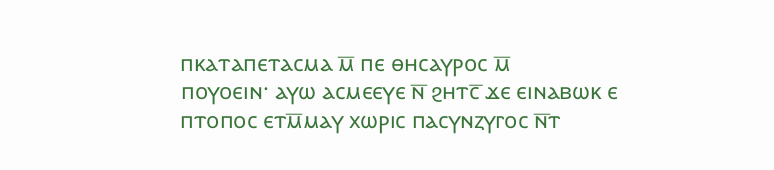ⲡⲕⲁⲧⲁⲡⲉⲧⲁⲥⲙⲁ ⲙ̅ ⲡⲉ ⲑⲏⲥⲁⲩⲣⲟⲥ ⲙ̅
ⲡⲟⲩⲟⲉⲓⲛ· ⲁⲩⲱ ⲁⲥⲙⲉⲉⲩⲉ ⲛ̅ ϩⲏⲧⲥ̅ ϫⲉ ⲉⲓⲛⲁⲃⲱⲕ ⲉ
ⲡⲧⲟⲡⲟⲥ ⲉⲧⲙ̅ⲙⲁⲩ ⲭⲱⲣⲓⲥ ⲡⲁⲥⲩⲛⲍⲩⲅⲟⲥ ⲛ̅ⲧ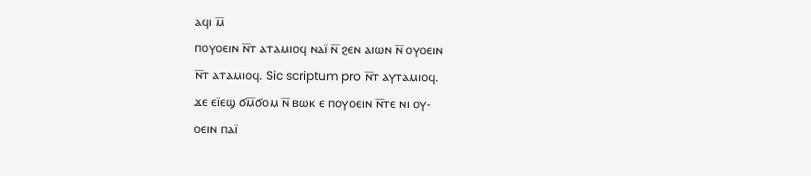ⲁϥⲓ ⲙ̅
ⲡⲟⲩⲟⲉⲓⲛ ⲛ̅ⲧ ⲁⲧⲁⲙⲓⲟϥ ⲛⲁⲓ̈ ⲛ̅ ϩⲉⲛ ⲁⲓⲱⲛ ⲛ̅ ⲟⲩⲟⲉⲓⲛ
ⲛ̅ⲧ ⲁⲧⲁⲙⲓⲟϥ. Sic scriptum pro ⲛ̅ⲧ ⲁⲩⲧⲁⲙⲓⲟϥ.
ϫⲉ ⲉⲓ̈ⲉϣ ϭⲙ̅ϭⲟⲙ ⲛ̅ ⲃⲱⲕ ⲉ ⲡⲟⲩⲟⲉⲓⲛ ⲛ̅ⲧⲉ ⲛⲓ ⲟⲩ‐
ⲟⲉⲓⲛ ⲡⲁⲓ̈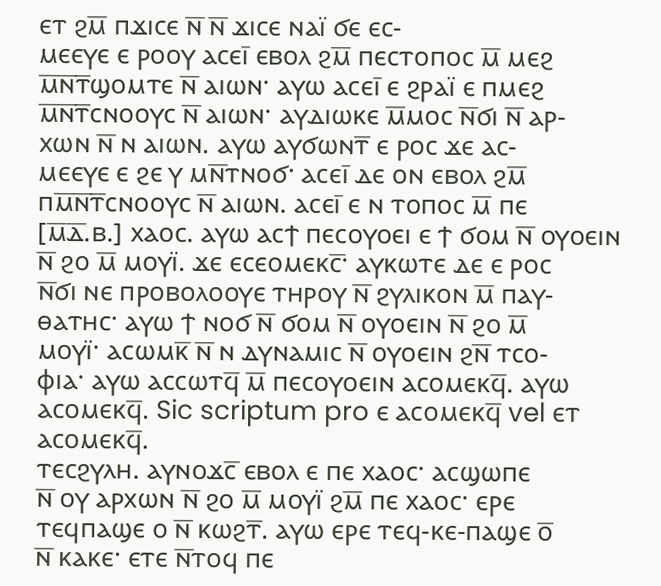ⲉⲧ ϩⲙ̅ ⲡϫⲓⲥⲉ ⲛ̅ ⲛ̅ ϫⲓⲥⲉ ⲛⲁⲓ̈ ϭⲉ ⲉⲥ‐
ⲙⲉⲉⲩⲉ ⲉ ⲣⲟⲟⲩ ⲁⲥⲉⲓ̅ ⲉⲃⲟⲗ ϩⲙ̅ ⲡⲉⲥⲧⲟⲡⲟⲥ ⲙ̅ ⲙⲉϩ
ⲙ̅ⲛ̅ⲧ̅ϣⲟⲙⲧⲉ ⲛ̅ ⲁⲓⲱⲛ· ⲁⲩⲱ ⲁⲥⲉⲓ̅ ⲉ ϩⲣⲁⲓ̈ ⲉ ⲡⲙⲉϩ
ⲙ̅ⲛ̅ⲧ̅ⲥⲛⲟⲟⲩⲥ ⲛ̅ ⲁⲓⲱⲛ· ⲁⲩⲇⲓⲱⲕⲉ ⲙ̅ⲙⲟⲥ ⲛ̅ϭⲓ ⲛ̅ ⲁⲣ‐
ⲭⲱⲛ ⲛ̅ ⲛ ⲁⲓⲱⲛ. ⲁⲩⲱ ⲁⲩϭⲱⲛⲧ̅ ⲉ ⲣⲟⲥ ϫⲉ ⲁⲥ‐
ⲙⲉⲉⲩⲉ ⲉ ϩⲉ ⲩ ⲙⲛ̅ⲧⲛⲟϭ· ⲁⲥⲉⲓ̅ ⲇⲉ ⲟⲛ ⲉⲃⲟⲗ ϩⲙ̅
ⲡⲙ̅ⲛ̅ⲧ̅ⲥⲛⲟⲟⲩⲥ ⲛ̅ ⲁⲓⲱⲛ. ⲁⲥⲉⲓ̅ ⲉ ⲛ ⲧⲟⲡⲟⲥ ⲙ̅ ⲡⲉ
[ⲙ̅ⲇ̅.ⲃ.] ⲭⲁⲟⲥ. ⲁⲩⲱ ⲁⲥϯ ⲡⲉⲥⲟⲩⲟⲉⲓ ⲉ ϯ ϭⲟⲙ ⲛ̅ ⲟⲩⲟⲉⲓⲛ
ⲛ̅ ϩⲟ ⲙ̅ ⲙⲟⲩⲓ̈. ϫⲉ ⲉⲥⲉⲟⲙⲉⲕⲥ̅· ⲁⲩⲕⲱⲧⲉ ⲇⲉ ⲉ ⲣⲟⲥ
ⲛ̅ϭⲓ ⲛⲉ ⲡⲣⲟⲃⲟⲗⲟⲟⲩⲉ ⲧⲏⲣⲟⲩ ⲛ̅ ϩⲩⲗⲓⲕⲟⲛ ⲙ̅ ⲡⲁⲩ‐
ⲑⲁⲧⲏⲥ· ⲁⲩⲱ ϯ ⲛⲟϭ ⲛ̅ ϭⲟⲙ ⲛ̅ ⲟⲩⲟⲉⲓⲛ ⲛ̅ ϩⲟ ⲙ̅
ⲙⲟⲩⲓ̈· ⲁⲥⲱⲙⲕ̅ ⲛ̅ ⲛ ⲇⲩⲛⲁⲙⲓⲥ ⲛ̅ ⲟⲩⲟⲉⲓⲛ ϩⲛ̅ ⲧⲥⲟ‐
ⲫⲓⲁ· ⲁⲩⲱ ⲁⲥⲥⲱⲧϥ̅ ⲙ̅ ⲡⲉⲥⲟⲩⲟⲉⲓⲛ ⲁⲥⲟⲙⲉⲕϥ̅. ⲁⲩⲱ
ⲁⲥⲟⲙⲉⲕϥ̅. Sic scriptum pro ⲉ ⲁⲥⲟⲙⲉⲕϥ̅ vel ⲉⲧ ⲁⲥⲟⲙⲉⲕϥ̅.
ⲧⲉⲥϩⲩⲗⲏ. ⲁⲩⲛⲟϫⲥ̅ ⲉⲃⲟⲗ ⲉ ⲡⲉ ⲭⲁⲟⲥ· ⲁⲥϣⲱⲡⲉ
ⲛ̅ ⲟⲩ ⲁⲣⲭⲱⲛ ⲛ̅ ϩⲟ ⲙ̅ ⲙⲟⲩⲓ̈ ϩⲙ̅ ⲡⲉ ⲭⲁⲟⲥ· ⲉⲣⲉ
ⲧⲉϥⲡⲁϣⲉ ⲟ ⲛ̅ ⲕⲱϩⲧ̅. ⲁⲩⲱ ⲉⲣⲉ ⲧⲉϥ‐ⲕⲉ‐ⲡⲁϣⲉ ⲟ̅
ⲛ̅ ⲕⲁⲕⲉ· ⲉⲧⲉ ⲛ̅ⲧⲟϥ ⲡⲉ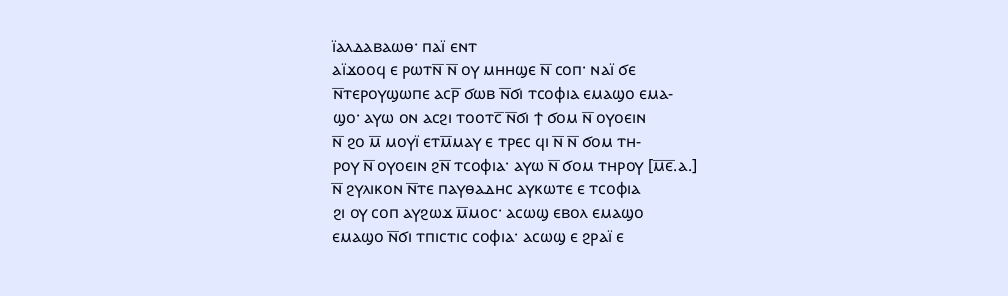ⲓ̈ⲁⲗⲇⲁⲃⲁⲱⲑ· ⲡⲁⲓ̈ ⲉⲛⲧ
ⲁⲓ̈ϫⲟⲟϥ ⲉ ⲣⲱⲧⲛ̅ ⲛ̅ ⲟⲩ ⲙⲏⲏϣⲉ ⲛ̅ ⲥⲟⲡ· ⲛⲁⲓ̈ ϭⲉ
ⲛ̅ⲧⲉⲣⲟⲩϣⲱⲡⲉ ⲁⲥⲣ̅ ϭⲱⲃ ⲛ̅ϭⲓ ⲧⲥⲟⲫⲓⲁ ⲉⲙⲁϣⲟ ⲉⲙⲁ‐
ϣⲟ· ⲁⲩⲱ ⲟⲛ ⲁⲥϩⲓ ⲧⲟⲟⲧⲥ̅ ⲛ̅ϭⲓ ϯ ϭⲟⲙ ⲛ̅ ⲟⲩⲟⲉⲓⲛ
ⲛ̅ ϩⲟ ⲙ̅ ⲙⲟⲩⲓ̈ ⲉⲧⲙ̅ⲙⲁⲩ ⲉ ⲧⲣⲉⲥ ϥⲓ ⲛ̅ ⲛ̅ ϭⲟⲙ ⲧⲏ‐
ⲣⲟⲩ ⲛ̅ ⲟⲩⲟⲉⲓⲛ ϩⲛ̅ ⲧⲥⲟⲫⲓⲁ· ⲁⲩⲱ ⲛ̅ ϭⲟⲙ ⲧⲏⲣⲟⲩ [ⲙ̅ⲉ̅.ⲁ.]
ⲛ̅ ϩⲩⲗⲓⲕⲟⲛ ⲛ̅ⲧⲉ ⲡⲁⲩⲑⲁⲇⲏⲥ ⲁⲩⲕⲱⲧⲉ ⲉ ⲧⲥⲟⲫⲓⲁ
ϩⲓ ⲟⲩ ⲥⲟⲡ ⲁⲩϩⲱϫ ⲙ̅ⲙⲟⲥ· ⲁⲥⲱϣ ⲉⲃⲟⲗ ⲉⲙⲁϣⲟ
ⲉⲙⲁϣⲟ ⲛ̅ϭⲓ ⲧⲡⲓⲥⲧⲓⲥ ⲥⲟⲫⲓⲁ· ⲁⲥⲱϣ ⲉ ϩⲣⲁⲓ̈ ⲉ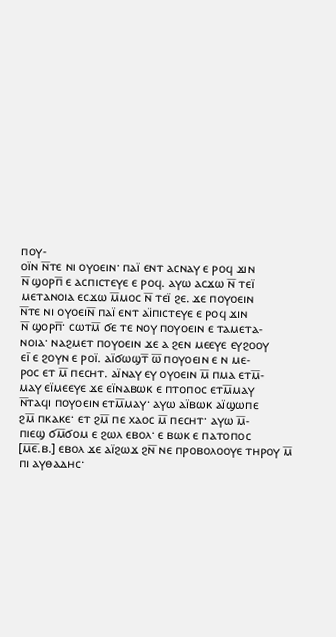ⲡⲟⲩ‐
ⲟⲓ̈ⲛ ⲛ̅ⲧⲉ ⲛⲓ ⲟⲩⲟⲉⲓⲛ· ⲡⲁⲓ̈ ⲉⲛⲧ ⲁⲥⲛⲁⲩ ⲉ ⲣⲟϥ ϫⲓⲛ
ⲛ̅ ϣⲟⲣⲡ̅ ⲉ ⲁⲥⲡⲓⲥⲧⲉⲩⲉ ⲉ ⲣⲟϥ. ⲁⲩⲱ ⲁⲥϫⲱ ⲛ̅ ⲧⲉⲓ̈
ⲙⲉⲧⲁⲛⲟⲓⲁ ⲉⲥϫⲱ ⲙ̅ⲙⲟⲥ ⲛ̅ ⲧⲉⲓ̈ ϩⲉ. ϫⲉ ⲡⲟⲩⲟⲉⲓⲛ
ⲛ̅ⲧⲉ ⲛⲓ ⲟⲩⲟⲉⲓⲛ̅ ⲡⲁⲓ̈ ⲉⲛⲧ ⲁⲓ̈ⲡⲓⲥⲧⲉⲩⲉ ⲉ ⲣⲟϥ ϫⲓⲛ
ⲛ̅ ϣⲟⲣⲡ̅· ⲥⲱⲧⲙ̅ ϭⲉ ⲧⲉ ⲛⲟⲩ ⲡⲟⲩⲟⲉⲓⲛ ⲉ ⲧⲁⲙⲉⲧⲁ‐
ⲛⲟⲓⲁ· ⲛⲁϩⲙⲉⲧ ⲡⲟⲩⲟⲉⲓⲛ ϫⲉ ⲁ ϩⲉⲛ ⲙⲉⲉⲩⲉ ⲉⲩϩⲟⲟⲩ
ⲉⲓ̅ ⲉ ϩⲟⲩⲛ ⲉ ⲣⲟⲓ̈. ⲁⲓ̈ϭⲱϣⲧ̅ ⲱ̅ ⲡⲟⲩⲟⲉⲓⲛ ⲉ ⲛ ⲙⲉ‐
ⲣⲟⲥ ⲉⲧ ⲙ̅ ⲡⲉⲥⲏⲧ. ⲁⲓ̈ⲛⲁⲩ ⲉⲩ ⲟⲩⲟⲉⲓⲛ ⲙ̅ ⲡⲙⲁ ⲉⲧⲙ̅‐
ⲙⲁⲩ ⲉⲓ̈ⲙⲉⲉⲩⲉ ϫⲉ ⲉⲓ̈ⲛⲁⲃⲱⲕ ⲉ ⲡⲧⲟⲡⲟⲥ ⲉⲧⲙ̅ⲙⲁⲩ
ⲛ̅ⲧⲁϥⲓ ⲡⲟⲩⲟⲉⲓⲛ ⲉⲧⲙ̅ⲙⲁⲩ· ⲁⲩⲱ ⲁⲓ̈ⲃⲱⲕ ⲁⲓ̈ϣⲱⲡⲉ
ϩⲙ̅ ⲡⲕⲁⲕⲉ· ⲉⲧ ϩⲙ̅ ⲡⲉ ⲭⲁⲟⲥ ⲙ̅ ⲡⲉⲥⲏⲧ· ⲁⲩⲱ ⲙ̅‐
ⲡⲓⲉϣ ϭⲙ̅ϭⲟⲙ ⲉ ϩⲱⲗ ⲉⲃⲟⲗ· ⲉ ⲃⲱⲕ ⲉ ⲡⲁⲧⲟⲡⲟⲥ
[ⲙ̅ⲉ̅.ⲃ.] ⲉⲃⲟⲗ ϫⲉ ⲁⲓ̈ϩⲱϫ ϩⲛ̅ ⲛⲉ ⲡⲣⲟⲃⲟⲗⲟⲟⲩⲉ ⲧⲏⲣⲟⲩ ⲙ̅
ⲡⲓ ⲁⲩⲑⲁⲇⲏⲥ·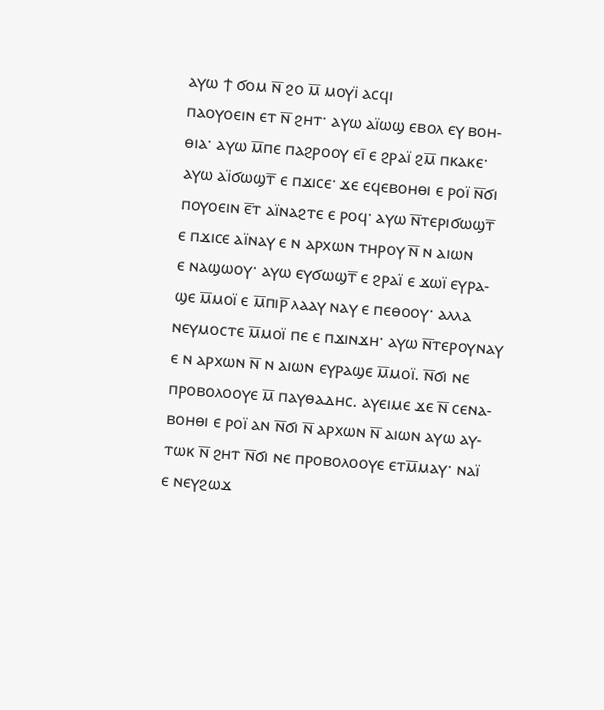ⲁⲩⲱ ϯ ϭⲟⲙ ⲛ̅ ϩⲟ ⲙ̅ ⲙⲟⲩⲓ̈ ⲁⲥϥⲓ
ⲡⲁⲟⲩⲟⲉⲓⲛ ⲉⲧ ⲛ̅ ϩⲏⲧ· ⲁⲩⲱ ⲁⲓ̈ⲱϣ ⲉⲃⲟⲗ ⲉⲩ ⲃⲟⲏ‐
ⲑⲓⲁ· ⲁⲩⲱ ⲙ̅ⲡⲉ ⲡⲁϩⲣⲟⲟⲩ ⲉⲓ̅ ⲉ ϩⲣⲁⲓ̈ ϩⲙ̅ ⲡⲕⲁⲕⲉ·
ⲁⲩⲱ ⲁⲓ̈ϭⲱϣⲧ̅ ⲉ ⲡϫⲓⲥⲉ· ϫⲉ ⲉϥⲉⲃⲟⲏⲑⲓ ⲉ ⲣⲟⲓ̈ ⲛ̅ϭⲓ
ⲡⲟⲩⲟⲉⲓⲛ ⲉ̅ⲧ ⲁⲓ̈ⲛⲁϩⲧⲉ ⲉ ⲣⲟϥ· ⲁⲩⲱ ⲛ̅ⲧⲉⲣⲓϭⲱϣⲧ̅
ⲉ ⲡϫⲓⲥⲉ ⲁⲓ̈ⲛⲁⲩ ⲉ ⲛ ⲁⲣⲭⲱⲛ ⲧⲏⲣⲟⲩ ⲛ̅ ⲛ ⲁⲓⲱⲛ
ⲉ ⲛⲁϣⲱⲟⲩ· ⲁⲩⲱ ⲉⲩϭⲱϣⲧ̅ ⲉ ϩⲣⲁⲓ̈ ⲉ ϫⲱⲓ̈ ⲉⲩⲣⲁ‐
ϣⲉ ⲙ̅ⲙⲟⲓ̈ ⲉ ⲙ̅ⲡⲓⲣ̅ ⲗⲁⲁⲩ ⲛⲁⲩ ⲉ ⲡⲉⲑⲟⲟⲩ· ⲁⲗⲗⲁ
ⲛⲉⲩⲙⲟⲥⲧⲉ ⲙ̅ⲙⲟⲓ̈ ⲡⲉ ⲉ ⲡϫⲓⲛϫⲏ· ⲁⲩⲱ ⲛ̅ⲧⲉⲣⲟⲩⲛⲁⲩ
ⲉ ⲛ ⲁⲣⲭⲱⲛ ⲛ̅ ⲛ ⲁⲓⲱⲛ ⲉⲩⲣⲁϣⲉ ⲙ̅ⲙⲟⲓ̈. ⲛ̅ϭⲓ ⲛⲉ
ⲡⲣⲟⲃⲟⲗⲟⲟⲩⲉ ⲙ̅ ⲡⲁⲩⲑⲁⲇⲏⲥ. ⲁⲩⲉⲓⲙⲉ ϫⲉ ⲛ̅ ⲥⲉⲛⲁ‐
ⲃⲟⲏⲑⲓ ⲉ ⲣⲟⲓ̈ ⲁⲛ ⲛ̅ϭⲓ ⲛ̅ ⲁⲣⲭⲱⲛ ⲛ̅ ⲁⲓⲱⲛ ⲁⲩⲱ ⲁⲩ‐
ⲧⲱⲕ ⲛ̅ ϩⲏⲧ ⲛ̅ϭⲓ ⲛⲉ ⲡⲣⲟⲃⲟⲗⲟⲟⲩⲉ ⲉⲧⲙ̅ⲙⲁⲩ· ⲛⲁⲓ̈
ⲉ ⲛⲉⲩϩⲱϫ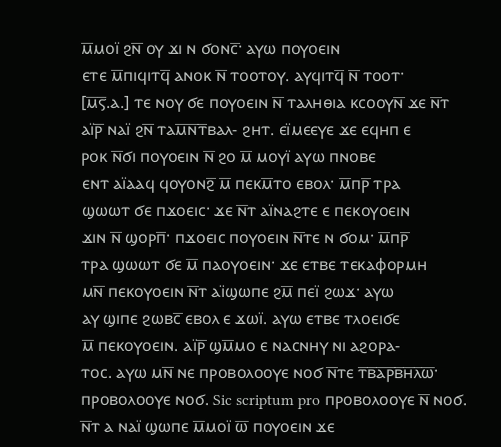ⲙ̅ⲙⲟⲓ̈ ϩⲛ̅ ⲟⲩ ϫⲓ ⲛ ϭⲟⲛⲥ̅· ⲁⲩⲱ ⲡⲟⲩⲟⲉⲓⲛ
ⲉⲧⲉ ⲙ̅ⲡⲓϥⲓⲧϥ̅ ⲁⲛⲟⲕ ⲛ̅ ⲧⲟⲟⲧⲟⲩ. ⲁⲩϥⲓⲧϥ̅ ⲛ̅ ⲧⲟⲟⲧ·
[ⲙ̅ⲋ̅.ⲁ.] ⲧⲉ ⲛⲟⲩ ϭⲉ ⲡⲟⲩⲟⲉⲓⲛ ⲛ̅ ⲧⲁⲗⲏⲑⲓⲁ ⲕⲥⲟⲟⲩⲛ̅ ϫⲉ ⲛ̅ⲧ
ⲁⲓ̈ⲣ̅ ⲛⲁⲓ̈ ϩⲛ̅ ⲧⲁⲙ̅ⲛ̅ⲧ̅ⲃⲁⲗ‐ ϩⲏⲧ. ⲉⲓ̈ⲙⲉⲉⲩⲉ ϫⲉ ⲉϥⲏⲡ ⲉ
ⲣⲟⲕ ⲛ̅ϭⲓ ⲡⲟⲩⲟⲉⲓⲛ ⲛ̅ ϩⲟ ⲙ̅ ⲙⲟⲩⲓ̈ ⲁⲩⲱ ⲡⲛⲟⲃⲉ
ⲉⲛⲧ ⲁⲓ̈ⲁⲁϥ ϥⲟⲩⲟⲛϩ̅ ⲙ̅ ⲡⲉⲕⲙ̅ⲧⲟ ⲉⲃⲟⲗ· ⲙ̅ⲡⲣ̅ ⲧⲣⲁ
ϣⲱⲱⲧ ϭⲉ ⲡϫⲟⲉⲓⲥ· ϫⲉ ⲛ̅ⲧ ⲁⲓ̈ⲛⲁϩⲧⲉ ⲉ ⲡⲉⲕⲟⲩⲟⲉⲓⲛ
ϫⲓⲛ ⲛ̅ ϣⲟⲣⲡ̅· ⲡϫⲟⲉⲓⲥ ⲡⲟⲩⲟⲉⲓⲛ ⲛ̅ⲧⲉ ⲛ ϭⲟⲙ· ⲙ̅ⲡⲣ̅
ⲧⲣⲁ ϣⲱⲱⲧ ϭⲉ ⲙ̅ ⲡⲁⲟⲩⲟⲉⲓⲛ· ϫⲉ ⲉⲧⲃⲉ ⲧⲉⲕⲁⲫⲟⲣⲙⲏ
ⲙⲛ̅ ⲡⲉⲕⲟⲩⲟⲉⲓⲛ ⲛ̅ⲧ ⲁⲓ̈ϣⲱⲡⲉ ϩⲙ̅ ⲡⲉⲓ̈ ϩⲱϫ· ⲁⲩⲱ
ⲁⲩ ϣⲓⲡⲉ ϩⲱⲃⲥ̅ ⲉⲃⲟⲗ ⲉ ϫⲱⲓ̈. ⲁⲩⲱ ⲉⲧⲃⲉ ⲧⲗⲟⲉⲓϭⲉ
ⲙ̅ ⲡⲉⲕⲟⲩⲟⲉⲓⲛ. ⲁⲓ̈ⲣ̅ ϣⲙ̅ⲙⲟ ⲉ ⲛⲁⲥⲛⲏⲩ ⲛⲓ ⲁϩⲟⲣⲁ‐
ⲧⲟⲥ. ⲁⲩⲱ ⲙⲛ̅ ⲛⲉ ⲡⲣⲟⲃⲟⲗⲟⲟⲩⲉ ⲛⲟϭ ⲛ̅ⲧⲉ ⲧ̅ⲃ̅ⲁ̅ⲣ̅ⲃ̅ⲏ̅ⲗ̅ⲱ̅·
ⲡⲣⲟⲃⲟⲗⲟⲟⲩⲉ ⲛⲟϭ. Sic scriptum pro ⲡⲣⲟⲃⲟⲗⲟⲟⲩⲉ ⲛ̅ ⲛⲟϭ.
ⲛ̅ⲧ ⲁ ⲛⲁⲓ̈ ϣⲱⲡⲉ ⲙ̅ⲙⲟⲓ̈ ⲱ̅ ⲡⲟⲩⲟⲉⲓⲛ ϫⲉ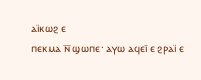ⲁⲓ̈ⲕⲱϩ ⲉ
ⲡⲉⲕⲙⲁ ⲛ̅ ϣⲱⲡⲉ· ⲁⲩⲱ ⲁϥⲉⲓ̅ ⲉ ϩⲣⲁⲓ̈ ⲉ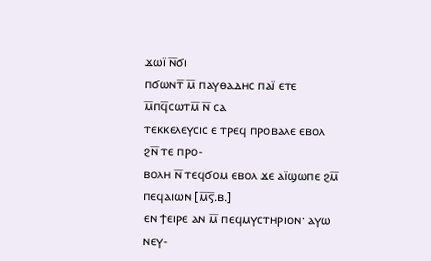ϫⲱⲓ̈ ⲛ̅ϭⲓ
ⲡϭⲱⲛⲧ̅ ⲙ̅ ⲡⲁⲩⲑⲁⲇⲏⲥ ⲡⲁⲓ̈ ⲉⲧⲉ ⲙ̅ⲡϥ̅ⲥⲱⲧⲙ̅ ⲛ̅ ⲥⲁ
ⲧⲉⲕⲕⲉⲗⲉⲩⲥⲓⲥ ⲉ ⲧⲣⲉϥ ⲡⲣⲟⲃⲁⲗⲉ ⲉⲃⲟⲗ ϩⲛ̅ ⲧⲉ ⲡⲣⲟ‐
ⲃⲟⲗⲏ ⲛ̅ ⲧⲉϥϭⲟⲙ ⲉⲃⲟⲗ ϫⲉ ⲁⲓ̈ϣⲱⲡⲉ ϩⲙ̅ ⲡⲉϥⲁⲓⲱⲛ [ⲙ̅ⲋ̅.ⲃ.]
ⲉⲛ ϯⲉⲓⲣⲉ ⲁⲛ ⲙ̅ ⲡⲉϥⲙⲩⲥⲧⲏⲣⲓⲟⲛ· ⲁⲩⲱ ⲛⲉⲩ‐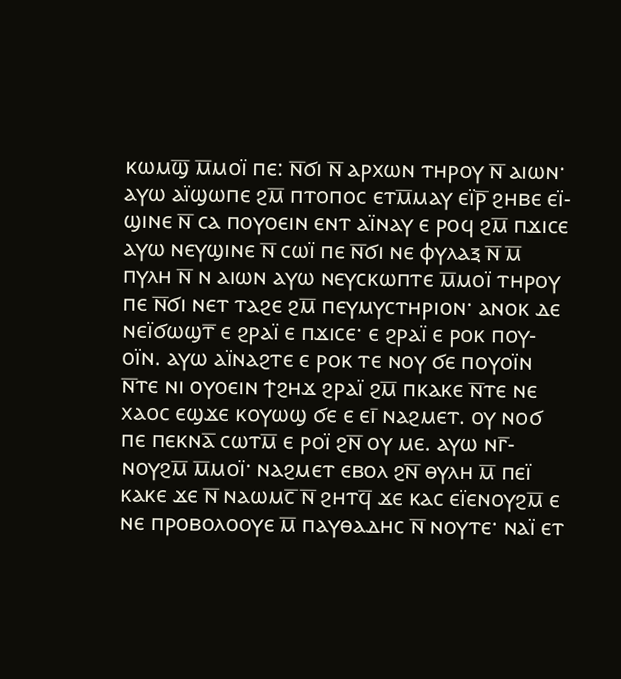ⲕⲱⲙϣ̅ ⲙ̅ⲙⲟⲓ̈ ⲡⲉ: ⲛ̅ϭⲓ ⲛ̅ ⲁⲣⲭⲱⲛ ⲧⲏⲣⲟⲩ ⲛ̅ ⲁⲓⲱⲛ·
ⲁⲩⲱ ⲁⲓ̈ϣⲱⲡⲉ ϩⲙ̅ ⲡⲧⲟⲡⲟⲥ ⲉⲧⲙ̅ⲙⲁⲩ ⲉⲓ̈ⲣ̅ ϩⲏⲃⲉ ⲉⲓ̈‐
ϣⲓⲛⲉ ⲛ̅ ⲥⲁ ⲡⲟⲩⲟⲉⲓⲛ ⲉⲛⲧ ⲁⲓ̈ⲛⲁⲩ ⲉ ⲣⲟϥ ϩⲙ̅ ⲡϫⲓⲥⲉ
ⲁⲩⲱ ⲛⲉⲩϣⲓⲛⲉ ⲛ̅ ⲥⲱⲓ̈ ⲡⲉ ⲛ̅ϭⲓ ⲛⲉ ⲫⲩⲗⲁⲝ ⲛ̅ ⲙ̅
ⲡⲩⲗⲏ ⲛ̅ ⲛ ⲁⲓⲱⲛ ⲁⲩⲱ ⲛⲉⲩⲥⲕⲱⲡⲧⲉ ⲙ̅ⲙⲟⲓ̈ ⲧⲏⲣⲟⲩ
ⲡⲉ ⲛ̅ϭⲓ ⲛⲉⲧ ⲧⲁϩⲉ ϩⲙ̅ ⲡⲉⲩⲙⲩⲥⲧⲏⲣⲓⲟⲛ· ⲁⲛⲟⲕ ⲇⲉ
ⲛⲉⲓ̈ϭⲱϣⲧ̅ ⲉ ϩⲣⲁⲓ̈ ⲉ ⲡϫⲓⲥⲉ· ⲉ ϩⲣⲁⲓ̈ ⲉ ⲣⲟⲕ ⲡⲟⲩ‐
ⲟⲓ̈ⲛ. ⲁⲩⲱ ⲁⲓ̈ⲛⲁϩⲧⲉ ⲉ ⲣⲟⲕ ⲧⲉ ⲛⲟⲩ ϭⲉ ⲡⲟⲩⲟⲓ̈ⲛ
ⲛ̅ⲧⲉ ⲛⲓ ⲟⲩⲟⲉⲓⲛ ϯϩⲏϫ ϩⲣⲁⲓ̈ ϩⲙ̅ ⲡⲕⲁⲕⲉ ⲛ̅ⲧⲉ ⲛⲉ
ⲭⲁⲟⲥ ⲉϣϫⲉ ⲕⲟⲩⲱϣ ϭⲉ ⲉ ⲉⲓ̅ ⲛⲁϩⲙⲉⲧ. ⲟⲩ ⲛⲟϭ
ⲡⲉ ⲡⲉⲕⲛⲁ̅ ⲥⲱⲧⲙ̅ ⲉ ⲣⲟⲓ̈ ϩⲛ̅ ⲟⲩ ⲙⲉ. ⲁⲩⲱ ⲛⲅ̅‐
ⲛⲟⲩϩⲙ̅ ⲙ̅ⲙⲟⲓ̈· ⲛⲁϩⲙⲉⲧ ⲉⲃⲟⲗ ϩⲛ̅ ⲑⲩⲗⲏ ⲙ̅ ⲡⲉⲓ̈
ⲕⲁⲕⲉ ϫⲉ ⲛ̅ ⲛⲁⲱⲙⲥ̅ ⲛ̅ ϩⲏⲧϥ̅ ϫⲉ ⲕⲁⲥ ⲉⲓ̈ⲉⲛⲟⲩϩⲙ̅ ⲉ
ⲛⲉ ⲡⲣⲟⲃⲟⲗⲟⲟⲩⲉ ⲙ̅ ⲡⲁⲩⲑⲁⲇⲏⲥ ⲛ̅ ⲛⲟⲩⲧⲉ· ⲛⲁⲓ̈ ⲉⲧ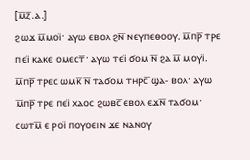[ⲙ̅ⲍ̅.ⲁ.]
ϩⲱϫ ⲙ̅ⲙⲟⲓ̈· ⲁⲩⲱ ⲉⲃⲟⲗ ϩⲛ̅ ⲛⲉⲩⲡⲉⲑⲟⲟⲩ. ⲙ̅ⲡⲣ̅ ⲧⲣⲉ
ⲡⲉⲓ̈ ⲕⲁⲕⲉ ⲟⲙⲉⲥⲧ̅· ⲁⲩⲱ ⲧⲉⲓ̈ ϭⲟⲙ ⲛ̅ ϩⲁ ⲙ̅ ⲙⲟⲩⲓ̈.
ⲙ̅ⲡⲣ̅ ⲧⲣⲉⲥ ⲱⲙⲕ̅ ⲛ̅ ⲧⲁϭⲟⲙ ⲧⲏⲣⲥ̅ ϣⲁ‐ ⲃⲟⲗ· ⲁⲩⲱ
ⲙ̅ⲡⲣ̅ ⲧⲣⲉ ⲡⲉⲓ̈ ⲭⲁⲟⲥ ϩⲱⲃⲥ̅ ⲉⲃⲟⲗ ⲉϫⲛ̅ ⲧⲁϭⲟⲙ·
ⲥⲱⲧⲙ̅ ⲉ ⲣⲟⲓ̈ ⲡⲟⲩⲟⲉⲓⲛ ϫⲉ ⲛⲁⲛⲟⲩ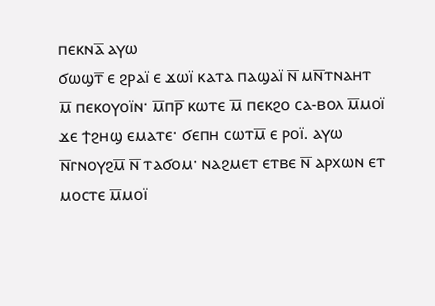ⲡⲉⲕⲛⲁ̅ ⲁⲩⲱ
ϭⲱϣⲧ̅ ⲉ ϩⲣⲁⲓ̈ ⲉ ϫⲱⲓ̈ ⲕⲁⲧⲁ ⲡⲁϣⲁⲓ̈ ⲛ̅ ⲙⲛ̅ⲧⲛⲁⲏⲧ
ⲙ̅ ⲡⲉⲕⲟⲩⲟⲓ̈ⲛ· ⲙ̅ⲡⲣ̅ ⲕⲱⲧⲉ ⲙ̅ ⲡⲉⲕϩⲟ ⲥⲁ‐ⲃⲟⲗ ⲙ̅ⲙⲟⲓ̈
ϫⲉ ϯϩⲏϣ ⲉⲙⲁⲧⲉ· ϭⲉⲡⲏ ⲥⲱⲧⲙ̅ ⲉ ⲣⲟⲓ̈. ⲁⲩⲱ
ⲛ̅ⲅⲛⲟⲩϩⲙ̅ ⲛ̅ ⲧⲁϭⲟⲙ· ⲛⲁϩⲙⲉⲧ ⲉⲧⲃⲉ ⲛ̅ ⲁⲣⲭⲱⲛ ⲉⲧ
ⲙⲟⲥⲧⲉ ⲙ̅ⲙⲟⲓ̈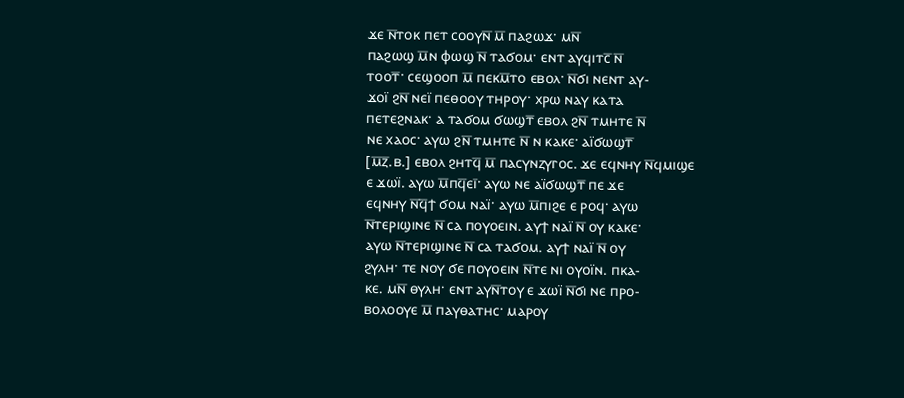ϫⲉ ⲛ̅ⲧⲟⲕ ⲡⲉⲧ ⲥⲟⲟⲩⲛ̅ ⲙ̅ ⲡⲁϩⲱϫ· ⲙⲛ̅
ⲡⲁϩⲱϣ ⲙ̅ⲛ ⲫⲱϣ ⲛ̅ ⲧⲁϭⲟⲙ· ⲉⲛⲧ ⲁⲩϥⲓⲧⲥ̅ ⲛ̅
ⲧⲟⲟⲧ̅· ⲥⲉϣⲟⲟⲡ ⲙ̅ ⲡⲉⲕⲙ̅ⲧⲟ ⲉⲃⲟⲗ· ⲛ̅ϭⲓ ⲛⲉⲛⲧ ⲁⲩ‐
ϫⲟⲓ̈ ϩⲛ̅ ⲛⲉⲓ̈ ⲡⲉⲑⲟⲟⲩ ⲧⲏⲣⲟⲩ· ⲭⲣⲱ ⲛⲁⲩ ⲕⲁⲧⲁ
ⲡⲉⲧⲉϩⲛⲁⲕ· ⲁ ⲧⲁϭⲟⲙ ϭⲱϣⲧ̅ ⲉⲃⲟⲗ ϩⲛ̅ ⲧⲙⲏⲧⲉ ⲛ̅
ⲛⲉ ⲭⲁⲟⲥ· ⲁⲩⲱ ϩⲛ̅ ⲧⲙⲏⲧⲉ ⲛ̅ ⲛ ⲕⲁⲕⲉ· ⲁⲓ̈ϭⲱϣⲧ̅
[ⲙ̅ⲍ̅.ⲃ.] ⲉⲃⲟⲗ ϩⲏⲧϥ̅ ⲙ̅ ⲡⲁⲥⲩⲛⲍⲩⲅⲟⲥ. ϫⲉ ⲉϥⲛⲏⲩ ⲛ̅ϥⲙⲓϣⲉ
ⲉ ϫⲱⲓ̈. ⲁⲩⲱ ⲙ̅ⲡϥ̅ⲉⲓ̅· ⲁⲩⲱ ⲛⲉ ⲁⲓ̈ϭⲱϣⲧ̅ ⲡⲉ ϫⲉ
ⲉϥⲛⲏⲩ ⲛ̅ϥ̅ϯ ϭⲟⲙ ⲛⲁⲓ̈· ⲁⲩⲱ ⲙ̅ⲡⲓϩⲉ ⲉ ⲣⲟϥ· ⲁⲩⲱ
ⲛ̅ⲧⲉⲣⲓϣⲓⲛⲉ ⲛ̅ ⲥⲁ ⲡⲟⲩⲟⲉⲓⲛ. ⲁⲩϯ ⲛⲁⲓ̈ ⲛ̅ ⲟⲩ ⲕⲁⲕⲉ·
ⲁⲩⲱ ⲛ̅ⲧⲉⲣⲓϣⲓⲛⲉ ⲛ̅ ⲥⲁ ⲧⲁϭⲟⲙ. ⲁⲩϯ ⲛⲁⲓ̈ ⲛ̅ ⲟⲩ
ϩⲩⲗⲏ· ⲧⲉ ⲛⲟⲩ ϭⲉ ⲡⲟⲩⲟⲉⲓⲛ ⲛ̅ⲧⲉ ⲛⲓ ⲟⲩⲟⲓ̈ⲛ. ⲡⲕⲁ‐
ⲕⲉ. ⲙⲛ̅ ⲑⲩⲗⲏ· ⲉⲛⲧ ⲁⲩⲛ̅ⲧⲟⲩ ⲉ ϫⲱⲓ̈ ⲛ̅ϭⲓ ⲛⲉ ⲡⲣⲟ‐
ⲃⲟⲗⲟⲟⲩⲉ ⲙ̅ ⲡⲁⲩⲑⲁⲧⲏⲥ· ⲙⲁⲣⲟⲩ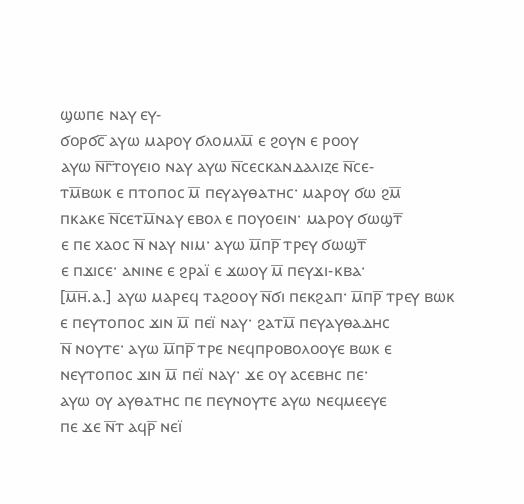ϣⲱⲡⲉ ⲛⲁⲩ ⲉⲩ‐
ϭⲟⲣϭⲥ̅ ⲁⲩⲱ ⲙⲁⲣⲟⲩ ϭⲗⲟⲙⲗⲙ̅ ⲉ ϩⲟⲩⲛ ⲉ ⲣⲟⲟⲩ
ⲁⲩⲱ ⲛ̅ⲅ̅ⲧⲟⲩⲉⲓⲟ ⲛⲁⲩ ⲁⲩⲱ ⲛ̅ⲥⲉⲥⲕⲁⲛⲇⲁⲗⲓⲍⲉ ⲛ̅ⲥⲉ‐
ⲧⲙ̅ⲃⲱⲕ ⲉ ⲡⲧⲟⲡⲟⲥ ⲙ̅ ⲡⲉⲩⲁⲩⲑⲁⲧⲏⲥ· ⲙⲁⲣⲟⲩ ϭⲱ ϩⲙ̅
ⲡⲕⲁⲕⲉ ⲛ̅ⲥⲉⲧⲙ̅ⲛⲁⲩ ⲉⲃⲟⲗ ⲉ ⲡⲟⲩⲟⲉⲓⲛ· ⲙⲁⲣⲟⲩ ϭⲱϣⲧ̅
ⲉ ⲡⲉ ⲭⲁⲟⲥ ⲛ̅ ⲛⲁⲩ ⲛⲓⲙ· ⲁⲩⲱ ⲙ̅ⲡⲣ̅ ⲧⲣⲉⲩ ϭⲱϣⲧ̅
ⲉ ⲡϫⲓⲥⲉ· ⲁⲛⲓⲛⲉ ⲉ ϩⲣⲁⲓ̈ ⲉ ϫⲱⲟⲩ ⲙ̅ ⲡⲉⲩϫⲓ‐ⲕⲃⲁ·
[ⲙ̅ⲏ̅.ⲁ.] ⲁⲩⲱ ⲙⲁⲣⲉϥ ⲧⲁϩⲟⲟⲩ ⲛ̅ϭⲓ ⲡⲉⲕϩⲁⲡ· ⲙ̅ⲡⲣ̅ ⲧⲣⲉⲩ ⲃⲱⲕ
ⲉ ⲡⲉⲩⲧⲟⲡⲟⲥ ϫⲓⲛ ⲙ̅ ⲡⲉⲓ̈ ⲛⲁⲩ· ϩⲁⲧⲙ̅ ⲡⲉⲩⲁⲩⲑⲁⲇⲏⲥ
ⲛ̅ ⲛⲟⲩⲧⲉ· ⲁⲩⲱ ⲙ̅ⲡⲣ̅ ⲧⲣⲉ ⲛⲉϥⲡⲣⲟⲃⲟⲗⲟⲟⲩⲉ ⲃⲱⲕ ⲉ
ⲛⲉⲩⲧⲟⲡⲟⲥ ϫⲓⲛ ⲙ̅ ⲡⲉⲓ̈ ⲛⲁⲩ· ϫⲉ ⲟⲩ ⲁⲥⲉⲃⲏⲥ ⲡⲉ·
ⲁⲩⲱ ⲟⲩ ⲁⲩⲑⲁⲧⲏⲥ ⲡⲉ ⲡⲉⲩⲛⲟⲩⲧⲉ ⲁⲩⲱ ⲛⲉϥⲙⲉⲉⲩⲉ
ⲡⲉ ϫⲉ ⲛ̅ⲧ ⲁϥⲣ̅ ⲛⲉⲓ̈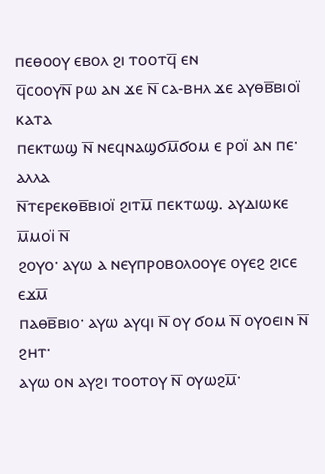ⲡⲉⲑⲟⲟⲩ ⲉⲃⲟⲗ ϩⲓ ⲧⲟⲟⲧϥ̅ ⲉⲛ
ϥ̅ⲥⲟⲟⲩⲛ̅ ⲣⲱ ⲁⲛ ϫⲉ ⲛ̅ ⲥⲁ‐ⲃⲏⲗ ϫⲉ ⲁⲩⲑⲃ̅ⲃⲓⲟⲓ̈ ⲕⲁⲧⲁ
ⲡⲉⲕⲧⲱϣ ⲛ̅ ⲛⲉϥⲛⲁϣϭⲙ̅ϭⲟⲙ ⲉ ⲣⲟⲓ̈ ⲁⲛ ⲡⲉ· ⲁⲗⲗⲁ
ⲛ̅ⲧⲉⲣⲉⲕⲑⲃ̅ⲃⲓⲟⲓ̈ ϩⲓⲧⲙ̅ ⲡⲉⲕⲧⲱϣ. ⲁⲩⲇⲓⲱⲕⲉ ⲙ̅ⲙⲟⲓ̈ ⲛ̅
ϩⲟⲩⲟ· ⲁⲩⲱ ⲁ ⲛⲉⲩⲡⲣⲟⲃⲟⲗⲟⲟⲩⲉ ⲟⲩⲉϩ ϩⲓⲥⲉ ⲉϫⲙ̅
ⲡⲁⲑⲃ̅ⲃⲓⲟ· ⲁⲩⲱ ⲁⲩϥⲓ ⲛ̅ ⲟⲩ ϭⲟⲙ ⲛ̅ ⲟⲩⲟⲉⲓⲛ ⲛ̅ ϩⲏⲧ·
ⲁⲩⲱ ⲟⲛ ⲁⲩϩⲓ ⲧⲟⲟⲧⲟⲩ ⲛ̅ ⲟⲩⲱϩⲙ̅·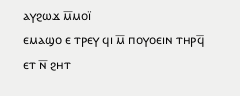ⲁⲩϩⲱϫ ⲙ̅ⲙⲟⲓ̈
ⲉⲙⲁϣⲟ ⲉ ⲧⲣⲉⲩ ϥⲓ ⲙ̅ ⲡⲟⲩⲟⲉⲓⲛ ⲧⲏⲣϥ̅ ⲉⲧ ⲛ̅ ϩⲏⲧ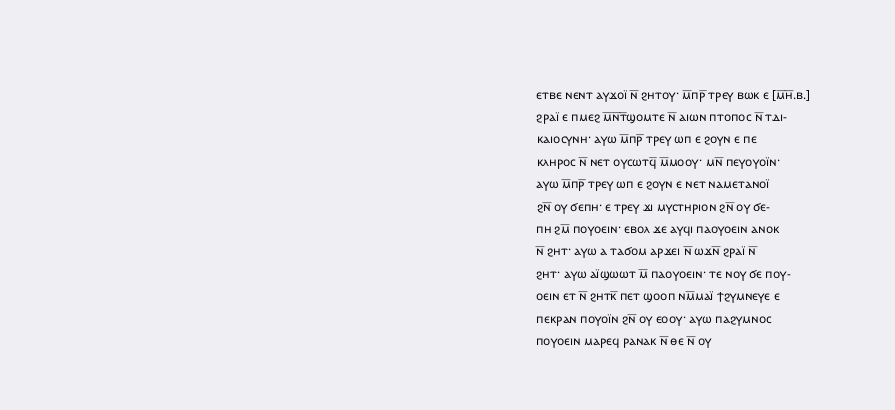ⲉⲧⲃⲉ ⲛⲉⲛⲧ ⲁⲩϫⲟⲓ̈ ⲛ̅ ϩⲏⲧⲟⲩ· ⲙ̅ⲡⲣ̅ ⲧⲣⲉⲩ ⲃⲱⲕ ⲉ [ⲙ̅ⲏ̅.ⲃ.]
ϩⲣⲁⲓ̈ ⲉ ⲡⲙⲉϩ ⲙ̅ⲛ̅ⲧ̅ϣⲟⲙⲧⲉ ⲛ̅ ⲁⲓⲱⲛ ⲡⲧⲟⲡⲟⲥ ⲛ̅ ⲧⲇⲓ‐
ⲕⲁⲓⲟⲥⲩⲛⲏ· ⲁⲩⲱ ⲙ̅ⲡⲣ̅ ⲧⲣⲉⲩ ⲱⲡ ⲉ ϩⲟⲩⲛ ⲉ ⲡⲉ
ⲕⲗⲏⲣⲟⲥ ⲛ̅ ⲛⲉⲧ ⲟⲩⲥⲱⲧϥ̅ ⲙ̅ⲙⲟⲟⲩ· ⲙⲛ̅ ⲡⲉⲩⲟⲩⲟⲓ̈ⲛ·
ⲁⲩⲱ ⲙ̅ⲡⲣ̅ ⲧⲣⲉⲩ ⲱⲡ ⲉ ϩⲟⲩⲛ ⲉ ⲛⲉⲧ ⲛⲁⲙⲉⲧⲁⲛⲟⲓ̈
ϩⲛ̅ ⲟⲩ ϭⲉⲡⲏ· ⲉ ⲧⲣⲉⲩ ϫⲓ ⲙⲩⲥⲧⲏⲣⲓⲟⲛ ϩⲛ̅ ⲟⲩ ϭⲉ‐
ⲡⲏ ϩⲙ̅ ⲡⲟⲩⲟⲉⲓⲛ· ⲉⲃⲟⲗ ϫⲉ ⲁⲩϥⲓ ⲡⲁⲟⲩⲟⲉⲓⲛ ⲁⲛⲟⲕ
ⲛ̅ ϩⲏⲧ· ⲁⲩⲱ ⲁ ⲧⲁϭⲟⲙ ⲁⲣϫⲉⲓ ⲛ̅ ⲱϫⲛ̅ ϩⲣⲁⲓ̈ ⲛ̅
ϩⲏⲧ· ⲁⲩⲱ ⲁⲓ̈ϣⲱⲱⲧ ⲙ̅ ⲡⲁⲟⲩⲟⲉⲓⲛ· ⲧⲉ ⲛⲟⲩ ϭⲉ ⲡⲟⲩ‐
ⲟⲉⲓⲛ ⲉⲧ ⲛ̅ ϩⲏⲧⲕ̅ ⲡⲉⲧ ϣⲟⲟⲡ ⲛⲙ̅ⲙⲁⲓ̈ ϯϩⲩⲙⲛⲉⲩⲉ ⲉ
ⲡⲉⲕⲣⲁⲛ ⲡⲟⲩⲟⲓ̈ⲛ ϩⲛ̅ ⲟⲩ ⲉⲟⲟⲩ· ⲁⲩⲱ ⲡⲁϩⲩⲙⲛⲟⲥ
ⲡⲟⲩⲟⲉⲓⲛ ⲙⲁⲣⲉϥ ⲣⲁⲛⲁⲕ ⲛ̅ ⲑⲉ ⲛ̅ ⲟⲩ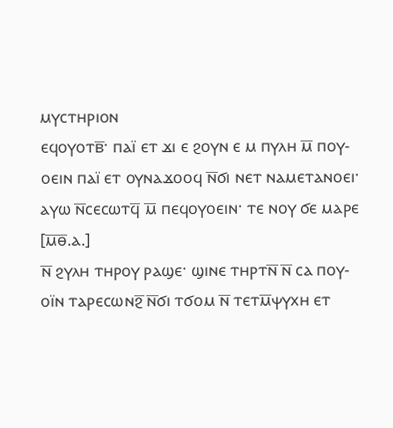ⲙⲩⲥⲧⲏⲣⲓⲟⲛ
ⲉϥⲟⲩⲟⲧⲃ̅· ⲡⲁⲓ̈ ⲉⲧ ϫⲓ ⲉ ϩⲟⲩⲛ ⲉ ⲙ ⲡⲩⲗⲏ ⲙ̅ ⲡⲟⲩ‐
ⲟⲉⲓⲛ ⲡⲁⲓ̈ ⲉⲧ ⲟⲩⲛⲁϫⲟⲟϥ ⲛ̅ϭⲓ ⲛⲉⲧ ⲛⲁⲙⲉⲧⲁⲛⲟⲉⲓ·
ⲁⲩⲱ ⲛ̅ⲥⲉⲥⲱⲧϥ̅ ⲙ̅ ⲡⲉϥⲟⲩⲟⲉⲓⲛ· ⲧⲉ ⲛⲟⲩ ϭⲉ ⲙⲁⲣⲉ [ⲙ̅ⲑ̅.ⲁ.]
ⲛ̅ ϩⲩⲗⲏ ⲧⲏⲣⲟⲩ ⲣⲁϣⲉ· ϣⲓⲛⲉ ⲧⲏⲣⲧⲛ̅ ⲛ̅ ⲥⲁ ⲡⲟⲩ‐
ⲟⲓ̈ⲛ ⲧⲁⲣⲉⲥⲱⲛϩ̅ ⲛ̅ϭⲓ ⲧϭⲟⲙ ⲛ̅ ⲧⲉⲧⲙ̅ⲯⲩⲭⲏ ⲉⲧ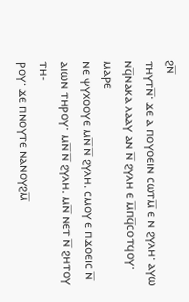ϩⲛ̅
ⲧⲏⲩⲧⲛ̅· ϫⲉ ⲁ ⲡⲟⲩⲟⲉⲓⲛ ⲥⲱⲧⲙ̅ ⲉ ⲛ ϩⲩⲗⲏ· ⲁⲩⲱ
ⲛϥ̅ⲛⲁⲕⲁ ⲗⲁⲁⲩ ⲁⲛ ⲛ̅ ϩⲩⲗⲏ ⲉ ⲙ̅ⲡϥ̅ⲥⲟⲧϥⲟⲩ· ⲙⲁⲣⲉ
ⲛⲉ ⲯⲩⲭⲟⲟⲩⲉ ⲙⲛ̅ ⲛ̅ ϩⲩⲗⲏ. ⲥⲙⲟⲩ ⲉ ⲡϫⲟⲉⲓⲥ ⲛ̅
ⲁⲓⲱⲛ ⲧⲏⲣⲟⲩ· ⲙⲛ̅ ⲛ̅ ϩⲩⲗⲏ. ⲙⲛ̅ ⲛⲉⲧ ⲛ̅ ϩⲏⲧⲟⲩ ⲧⲏ‐
ⲣⲟⲩ· ϫⲉ ⲡⲛⲟⲩⲧⲉ ⲛⲁⲛⲟⲩϩⲙ̅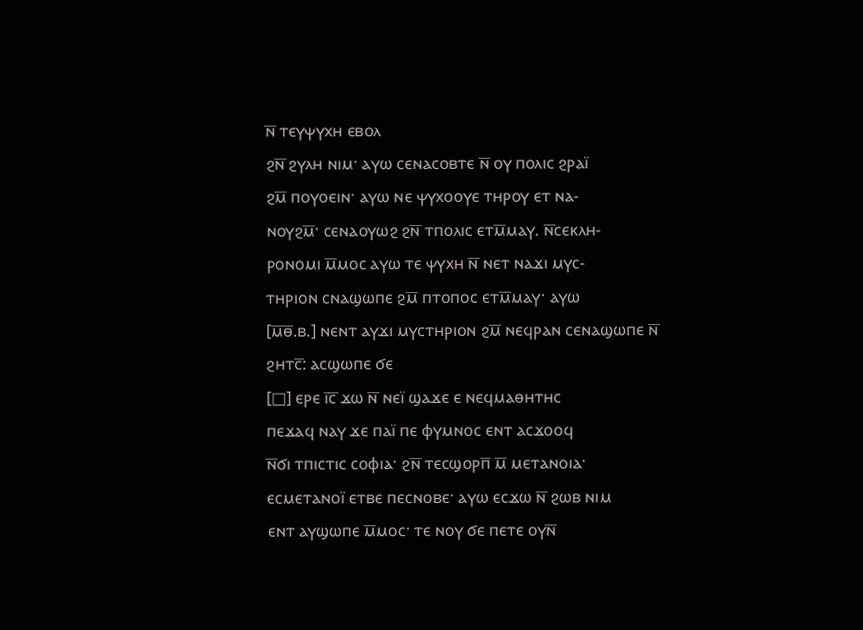ⲛ̅ ⲧⲉⲩⲯⲩⲭⲏ ⲉⲃⲟⲗ
ϩⲛ̅ ϩⲩⲗⲏ ⲛⲓⲙ· ⲁⲩⲱ ⲥⲉⲛⲁⲥⲟⲃⲧⲉ ⲛ̅ ⲟⲩ ⲡⲟⲗⲓⲥ ϩⲣⲁⲓ̈
ϩⲙ̅ ⲡⲟⲩⲟⲉⲓⲛ· ⲁⲩⲱ ⲛⲉ ⲯⲩⲭⲟⲟⲩⲉ ⲧⲏⲣⲟⲩ ⲉⲧ ⲛⲁ‐
ⲛⲟⲩϩⲙ̅· ⲥⲉⲛⲁⲟⲩⲱϩ ϩⲛ̅ ⲧⲡⲟⲗⲓⲥ ⲉⲧⲙ̅ⲙⲁⲩ. ⲛ̅ⲥⲉⲕⲗⲏ‐
ⲣⲟⲛⲟⲙⲓ ⲙ̅ⲙⲟⲥ ⲁⲩⲱ ⲧⲉ ⲯⲩⲭⲏ ⲛ̅ ⲛⲉⲧ ⲛⲁϫⲓ ⲙⲩⲥ‐
ⲧⲏⲣⲓⲟⲛ ⲥⲛⲁϣⲱⲡⲉ ϩⲙ̅ ⲡⲧⲟⲡⲟⲥ ⲉⲧⲙ̅ⲙⲁⲩ· ⲁⲩⲱ
[ⲙ̅ⲑ̅.ⲃ.] ⲛⲉⲛⲧ ⲁⲩϫⲓ ⲙⲩⲥⲧⲏⲣⲓⲟⲛ ϩⲙ̅ ⲛⲉϥⲣⲁⲛ ⲥⲉⲛⲁϣⲱⲡⲉ ⲛ̅
ϩⲏⲧⲥ̅: ⲁⲥϣⲱⲡⲉ ϭⲉ
[□] ⲉⲣⲉ ⲓ̅ⲥ̅ ϫⲱ ⲛ̅ ⲛⲉⲓ̈ ϣⲁϫⲉ ⲉ ⲛⲉϥⲙⲁⲑⲏⲧⲏⲥ
ⲡⲉϫⲁϥ ⲛⲁⲩ ϫⲉ ⲡⲁⲓ̈ ⲡⲉ ⲫⲩⲙⲛⲟⲥ ⲉⲛⲧ ⲁⲥϫⲟⲟϥ
ⲛ̅ϭⲓ ⲧⲡⲓⲥⲧⲓⲥ ⲥⲟⲫⲓⲁ· ϩⲛ̅ ⲧⲉⲥϣⲟⲣⲡ̅ ⲙ̅ ⲙⲉⲧⲁⲛⲟⲓⲁ·
ⲉⲥⲙⲉⲧⲁⲛⲟⲓ̈ ⲉⲧⲃⲉ ⲡⲉⲥⲛⲟⲃⲉ· ⲁⲩⲱ ⲉⲥϫⲱ ⲛ̅ ϩⲱⲃ ⲛⲓⲙ
ⲉⲛⲧ ⲁⲩϣⲱⲡⲉ ⲙ̅ⲙⲟⲥ· ⲧⲉ ⲛⲟⲩ ϭⲉ ⲡⲉⲧⲉ ⲟⲩⲛ̅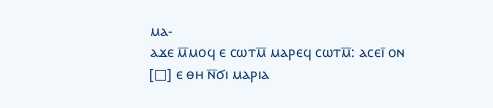ⲙⲁ‐
ⲁϫⲉ ⲙ̅ⲙⲟϥ ⲉ ⲥⲱⲧⲙ̅ ⲙⲁⲣⲉϥ ⲥⲱⲧⲙ̅: ⲁⲥⲉⲓ̅ ⲟⲛ
[□] ⲉ ⲑⲏ ⲛ̅ϭⲓ ⲙⲁⲣⲓⲁ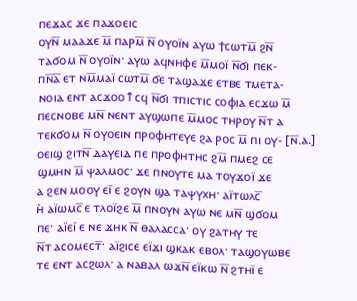ⲡⲉϫⲁⲥ ϫⲉ ⲡⲁϫⲟⲉⲓⲥ
ⲟⲩⲛ̅ ⲙⲁⲁϫⲉ ⲙ̅ ⲡⲁⲣⲙ̅ ⲛ̅ ⲟⲩⲟⲓ̈ⲛ ⲁⲩⲱ ϯⲥⲱⲧⲙ̅ ϩⲛ̅
ⲧⲁϭⲟⲙ ⲛ̅ ⲟⲩⲟⲓ̈ⲛ· ⲁⲩⲱ ⲁϥⲛⲏⲫⲉ ⲙ̅ⲙⲟⲓ̈ ⲛ̅ϭⲓ ⲡⲉⲕ‐
ⲡⲛ̅ⲁ̅ ⲉⲧ ⲛⲙ̅ⲙⲁⲓ̈ ⲥⲱⲧⲙ̅ ϭⲉ ⲧⲁϣⲁϫⲉ ⲉⲧⲃⲉ ⲧⲙⲉⲧⲁ‐
ⲛⲟⲓⲁ ⲉⲛⲧ ⲁⲥϫⲟⲟ↑ⲥϥ ⲛ̅ϭⲓ ⲧⲡⲓⲥⲧⲓⲥ ⲥⲟⲫⲓⲁ ⲉⲥϫⲱ ⲙ̅
ⲡⲉⲥⲛⲟⲃⲉ ⲙⲛ̅ ⲛⲉⲛⲧ ⲁⲩϣⲱⲡⲉ ⲙ̅ⲙⲟⲥ ⲧⲏⲣⲟⲩ ⲛ̅ⲧ ⲁ
ⲧⲉⲕϭⲟⲙ ⲛ̅ ⲟⲩⲟⲉⲓⲛ ⲡⲣⲟⲫⲏⲧⲉⲩⲉ ϩⲁ ⲣⲟⲥ ⲙ̅ ⲡⲓ ⲟⲩ‐ [ⲛ̅.ⲁ.]
ⲟⲉⲓϣ ϩⲓⲧⲛ̅ ⲇⲁⲩⲉⲓⲇ ⲡⲉ ⲡⲣⲟⲫⲏⲧⲏⲥ ϩⲙ̅ ⲡⲙⲉϩ ⲥⲉ
ϣⲙⲏⲛ ⲙ̅ ⲯⲁⲗⲙⲟⲥ· ϫⲉ ⲡⲛⲟⲩⲧⲉ ⲙⲁ ⲧⲟⲩϫⲟⲓ̈ ϫⲉ
ⲁ ϩⲉⲛ ⲙⲟⲟⲩ ⲉⲓ̅ ⲉ ϩⲟⲩⲛ ϣⲁ ⲧⲁⲯⲩⲭⲏ· ⲁⲓ̈ⲧⲱⲗⲥ̅
ⲏ̀ ⲁⲓ̈ⲱⲙⲥ̅ ⲉ ⲧⲗⲟⲓ̈ϩⲉ ⲙ̅ ⲡⲛⲟⲩⲛ ⲁⲩⲱ ⲛⲉ ⲙⲛ̅ ϣϭⲟⲙ
ⲡⲉ· ⲁⲓ̈ⲉⲓ̅ ⲉ ⲛⲉ ϫⲏⲕ ⲛ̅ ⲑⲁⲗⲁⲥⲥⲁ· ⲟⲩ ϩⲁⲧⲏⲩ ⲧⲉ
ⲛ̅ⲧ ⲁⲥⲟⲙⲉⲥⲧ̅· ⲁⲓ̈ϩⲓⲥⲉ ⲉⲓ̈ϫⲓ ϣⲕⲁⲕ ⲉⲃⲟⲗ· ⲧⲁϣⲟⲩⲱⲃⲉ
ⲧⲉ ⲉⲛⲧ ⲁⲥϩⲱⲗ· ⲁ ⲛⲁⲃⲁⲗ ⲱϫⲛ̅ ⲉⲓ̈ⲕⲱ ⲛ̅ ϩⲧⲏⲓ̈ ⲉ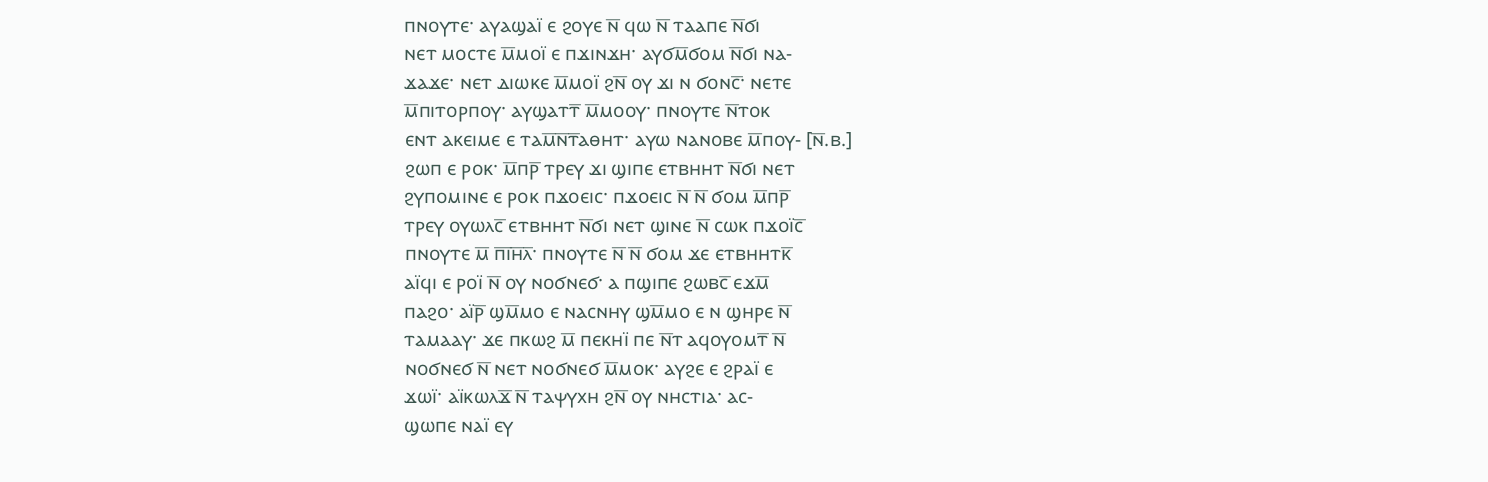ⲡⲛⲟⲩⲧⲉ· ⲁⲩⲁϣⲁⲓ̈ ⲉ ϩⲟⲩⲉ ⲛ̅ ϥⲱ ⲛ̅ ⲧⲁⲁⲡⲉ ⲛ̅ϭⲓ
ⲛⲉⲧ ⲙⲟⲥⲧⲉ ⲙ̅ⲙⲟⲓ̈ ⲉ ⲡϫⲓⲛϫⲏ· ⲁⲩϭⲙ̅ϭⲟⲙ ⲛ̅ϭⲓ ⲛⲁ‐
ϫⲁϫⲉ· ⲛⲉⲧ ⲇⲓⲱⲕⲉ ⲙ̅ⲙⲟⲓ̈ ϩⲛ̅ ⲟⲩ ϫⲓ ⲛ ϭⲟⲛⲥ̅· ⲛⲉⲧⲉ
ⲙ̅ⲡⲓⲧⲟⲣⲡⲟⲩ· ⲁⲩϣⲁⲧⲧ̅ ⲙ̅ⲙⲟⲟⲩ· ⲡⲛⲟⲩⲧⲉ ⲛ̅ⲧⲟⲕ
ⲉⲛⲧ ⲁⲕⲉⲓⲙⲉ ⲉ ⲧⲁⲙ̅ⲛ̅ⲧ̅ⲁⲑⲏⲧ· ⲁⲩⲱ ⲛⲁⲛⲟⲃⲉ ⲙ̅ⲡⲟⲩ‐ [ⲛ̅.ⲃ.]
ϩⲱⲡ ⲉ ⲣⲟⲕ· ⲙ̅ⲡⲣ̅ ⲧⲣⲉⲩ ϫⲓ ϣⲓⲡⲉ ⲉⲧⲃⲏⲏⲧ ⲛ̅ϭⲓ ⲛⲉⲧ
ϩⲩⲡⲟⲙⲓⲛⲉ ⲉ ⲣⲟⲕ ⲡϫⲟⲉⲓⲥ· ⲡϫⲟⲉⲓⲥ ⲛ̅ ⲛ̅ ϭⲟⲙ ⲙ̅ⲡⲣ̅
ⲧⲣⲉⲩ ⲟⲩⲱⲗⲥ̅ ⲉⲧⲃⲏⲏⲧ ⲛ̅ϭⲓ ⲛⲉⲧ ϣⲓⲛⲉ ⲛ̅ ⲥⲱⲕ ⲡϫⲟⲓ̈ⲥ̅
ⲡⲛⲟⲩⲧⲉ ⲙ̅ ⲡ̅ⲓ̅ⲏ̅ⲗ̅· ⲡⲛⲟⲩⲧⲉ ⲛ̅ ⲛ̅ ϭⲟⲙ ϫⲉ ⲉⲧⲃⲏⲏⲧⲕ̅
ⲁⲓ̈ϥⲓ ⲉ ⲣⲟⲓ̈ ⲛ̅ ⲟⲩ ⲛⲟϭⲛⲉϭ· ⲁ ⲡϣⲓⲡⲉ ϩⲱⲃⲥ̅ ⲉϫⲙ̅
ⲡⲁϩⲟ· ⲁⲓ̈ⲣ̅ ϣⲙ̅ⲙⲟ ⲉ ⲛⲁⲥⲛⲏⲩ ϣⲙ̅ⲙⲟ ⲉ ⲛ ϣⲏⲣⲉ ⲛ̅
ⲧⲁⲙⲁⲁⲩ· ϫⲉ ⲡⲕⲱϩ ⲙ̅ ⲡⲉⲕⲏⲓ̈ ⲡⲉ ⲛ̅ⲧ ⲁϥⲟⲩⲟⲙⲧ̅ ⲛ̅
ⲛⲟϭⲛⲉϭ ⲛ̅ ⲛⲉⲧ ⲛⲟϭⲛⲉϭ ⲙ̅ⲙⲟⲕ· ⲁⲩϩⲉ ⲉ ϩⲣⲁⲓ̈ ⲉ
ϫⲱⲓ̈· ⲁⲓ̈ⲕⲱⲗϫ̅ ⲛ̅ ⲧⲁⲯⲩⲭⲏ ϩⲛ̅ ⲟⲩ ⲛⲏⲥⲧⲓⲁ· ⲁⲥ‐
ϣⲱⲡⲉ ⲛⲁⲓ̈ ⲉⲩ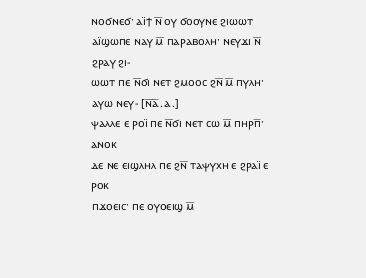ⲛⲟϭⲛⲉϭ· ⲁⲓ̈ϯ ⲛ̅ ⲟⲩ ϭⲟⲟⲩⲛⲉ ϩⲓⲱⲱⲧ
ⲁⲓ̈ϣⲱⲡⲉ ⲛⲁⲩ ⲙ̅ ⲡⲁⲣⲁⲃⲟⲗⲏ· ⲛⲉⲩϫⲓ ⲛ̅ ϩⲣⲁⲩ ϩⲓ‐
ⲱⲱⲧ ⲡⲉ ⲛ̅ϭⲓ ⲛⲉⲧ ϩⲙⲟⲟⲥ ϩⲛ̅ ⲙ̅ ⲡⲩⲗⲏ· ⲁⲩⲱ ⲛⲉⲩ‐ [ⲛ̅ⲁ̅.ⲁ.]
ⲯⲁⲗⲗⲉ ⲉ ⲣⲟⲓ̈ ⲡⲉ ⲛ̅ϭⲓ ⲛⲉⲧ ⲥⲱ ⲙ̅ ⲡⲏⲣⲡ̅· ⲁⲛⲟⲕ
ⲇⲉ ⲛⲉ ⲉⲓϣⲗⲏⲗ ⲡⲉ ϩⲛ̅ ⲧⲁⲯⲩⲭⲏ ⲉ ϩⲣⲁⲓ̈ ⲉ ⲣⲟⲕ
ⲡϫⲟⲉⲓⲥ· ⲡⲉ ⲟⲩⲟⲉⲓϣ ⲙ̅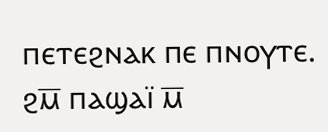ⲡⲉⲧⲉϩⲛⲁⲕ ⲡⲉ ⲡⲛⲟⲩⲧⲉ.
ϩⲙ̅ ⲡⲁϣⲁⲓ̈ ⲙ̅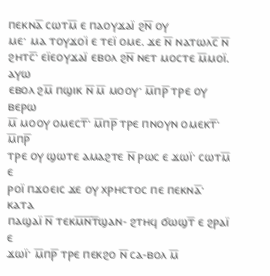ⲡⲉⲕⲛⲁ̅ ⲥⲱⲧⲙ̅ ⲉ ⲡⲁⲟⲩϫⲁⲓ̈ ϩⲛ̅ ⲟⲩ
ⲙⲉ· ⲙⲁ ⲧⲟⲩϫⲟⲓ̈ ⲉ ⲧⲉⲓ̈ ⲟⲙⲉ. ϫⲉ ⲛ̅ ⲛⲁⲧⲱⲗⲥ̅ ⲛ̅
ϩⲏⲧⲥ̅· ⲉⲓ̈ⲉⲟⲩϫⲁⲓ̈ ⲉⲃⲟⲗ ϩⲛ̅ ⲛⲉⲧ ⲙⲟⲥⲧⲉ ⲙ̅ⲙⲟⲓ̈. ⲁⲩⲱ
ⲉⲃⲟⲗ ϩⲙ̅ ⲡϣⲓⲕ ⲛ̅ ⲙ̅ ⲙⲟⲟⲩ· ⲙ̅ⲡⲣ̅ ⲧⲣⲉ ⲟⲩ ⲃⲉⲣⲱ
ⲙ̅ ⲙⲟⲟⲩ ⲟⲙⲉⲥⲧ̅· ⲙ̅ⲡⲣ̅ ⲧⲣⲉ ⲡⲛⲟⲩⲛ ⲟⲙⲉⲕⲧ̅· ⲙ̅ⲡⲣ̅
ⲧⲣⲉ ⲟⲩ ϣⲱⲧⲉ ⲁⲙⲁϩⲧⲉ ⲛ̅ ⲣⲱⲥ ⲉ ϫⲱⲓ̈· ⲥⲱⲧⲙ̅ ⲉ
ⲣⲟⲓ̈ ⲡϫⲟⲉⲓⲥ ϫⲉ ⲟⲩ ⲭⲣⲏⲥⲧⲟⲥ ⲡⲉ ⲡⲉⲕⲛⲁ̅· ⲕⲁⲧⲁ
ⲡⲁϣⲁⲓ̈ ⲛ̅ ⲧⲉⲕⲙ̅ⲛ̅ⲧ̅ϣⲁⲛ‐ ϩⲧⲏϥ ϭⲱϣⲧ̅ ⲉ ϩⲣⲁⲓ̈ ⲉ
ϫⲱⲓ̈· ⲙ̅ⲡⲣ̅ ⲧⲣⲉ ⲡⲉⲕϩⲟ ⲛ̅ ⲥⲁ‐ⲃⲟⲗ ⲙ̅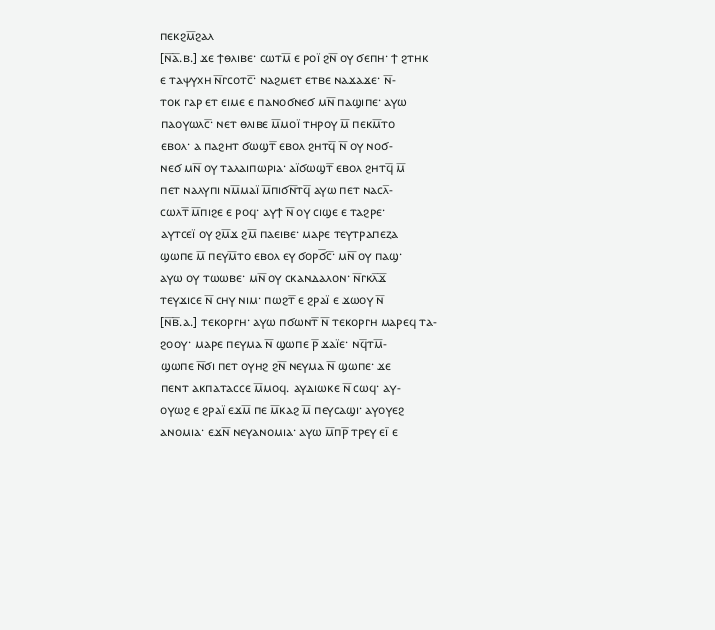ⲡⲉⲕϩⲙ̅ϩⲁⲗ
[ⲛ̅ⲁ̅.ⲃ.] ϫⲉ ϯⲑⲗⲓⲃⲉ· ⲥⲱⲧⲙ̅ ⲉ ⲣⲟⲓ̈ ϩⲛ̅ ⲟⲩ ϭⲉⲡⲏ· ϯ ϩⲧⲏⲕ
ⲉ ⲧⲁⲯⲩⲭⲏ ⲛ̅ⲅⲥⲟⲧⲥ̅· ⲛⲁϩⲙⲉⲧ ⲉⲧⲃⲉ ⲛⲁϫⲁϫⲉ· ⲛ̅‐
ⲧⲟⲕ ⲅⲁⲣ ⲉⲧ ⲉⲓⲙⲉ ⲉ ⲡⲁⲛⲟϭⲛⲉϭ ⲙⲛ̅ ⲡⲁϣⲓⲡⲉ· ⲁⲩⲱ
ⲡⲁⲟⲩⲱⲗⲥ̅· ⲛⲉⲧ ⲑⲗⲓⲃⲉ ⲙ̅ⲙⲟⲓ̈ ⲧⲏⲣⲟⲩ ⲙ̅ ⲡⲉⲕⲙ̅ⲧⲟ
ⲉⲃⲟⲗ· ⲁ ⲡⲁϩⲏⲧ ϭⲱϣⲧ̅ ⲉⲃⲟⲗ ϩⲏⲧϥ̅ ⲛ̅ ⲟⲩ ⲛⲟϭ‐
ⲛⲉϭ ⲙⲛ̅ ⲟⲩ ⲧⲁⲗⲁⲓⲡⲱⲣⲓⲁ· ⲁⲓ̈ϭⲱϣⲧ̅ ⲉⲃⲟⲗ ϩⲏⲧϥ̅ ⲙ̅
ⲡⲉⲧ ⲛⲁⲗⲩⲡⲓ ⲛⲙ̅ⲙⲁⲓ̈ ⲙ̅ⲡⲓϭⲛ̅ⲧϥ̅ ⲁⲩⲱ ⲡⲉⲧ ⲛⲁⲥⲗ̅‐
ⲥⲱⲗⲧ̅ ⲙ̅ⲡⲓϩⲉ ⲉ ⲣⲟϥ· ⲁⲩϯ ⲛ̅ ⲟⲩ ⲥⲓϣⲉ ⲉ ⲧⲁϩⲣⲉ·
ⲁⲩⲧⲥⲉⲓ̈ ⲟⲩ ϩⲙ̅ϫ ϩⲙ̅ ⲡⲁⲉⲓⲃⲉ· ⲙⲁⲣⲉ ⲧⲉⲩⲧⲣⲁⲡⲉⲍⲁ
ϣⲱⲡⲉ ⲙ̅ ⲡⲉⲩⲙ̅ⲧⲟ ⲉⲃⲟⲗ ⲉⲩ ϭⲟⲣϭ̅ⲥ̅· ⲙⲛ̅ ⲟⲩ ⲡⲁϣ·
ⲁⲩⲱ ⲟⲩ ⲧⲱⲱⲃⲉ· ⲙⲛ̅ ⲟⲩ ⲥⲕⲁⲛⲇⲁⲗⲟⲛ· ⲛ̅ⲅⲕⲗ̅ϫ̅
ⲧⲉⲩϫⲓⲥⲉ ⲛ̅ ⲥⲏⲩ ⲛⲓⲙ· ⲡⲱϩⲧ̅ ⲉ ϩⲣⲁⲓ̈ ⲉ ϫⲱⲟⲩ ⲛ̅
[ⲛ̅ⲃ̅.ⲁ.] ⲧⲉⲕⲟⲣⲅⲏ· ⲁⲩⲱ ⲡϭⲱⲛⲧ̅ ⲛ̅ ⲧⲉⲕⲟⲣⲅⲏ ⲙⲁⲣⲉϥ ⲧⲁ‐
ϩⲟⲟⲩ· ⲙⲁⲣⲉ ⲡⲉⲩⲙⲁ ⲛ̅ ϣⲱⲡⲉ ⲣ̅ ϫⲁⲓ̈ⲉ· ⲛϥ̅ⲧⲙ̅‐
ϣⲱⲡⲉ ⲛ̅ϭⲓ ⲡⲉⲧ ⲟⲩⲏϩ ϩⲛ̅ ⲛⲉⲩⲙⲁ ⲛ̅ ϣⲱⲡⲉ· ϫⲉ
ⲡⲉⲛⲧ ⲁⲕⲡⲁⲧⲁⲥⲥⲉ ⲙ̅ⲙⲟϥ. ⲁⲩⲇⲓⲱⲕⲉ ⲛ̅ ⲥⲱϥ· ⲁⲩ‐
ⲟⲩⲱϩ ⲉ ϩⲣⲁⲓ̈ ⲉϫⲙ̅ ⲡⲉ ⲙ̅ⲕⲁϩ ⲙ̅ ⲡⲉⲩⲥⲁϣⲓ· ⲁⲩⲟⲩⲉϩ
ⲁⲛⲟⲙⲓⲁ· ⲉϫⲛ̅ ⲛⲉⲩⲁⲛⲟⲙⲓⲁ· ⲁⲩⲱ ⲙ̅ⲡⲣ̅ ⲧⲣⲉⲩ ⲉⲓ̅ ⲉ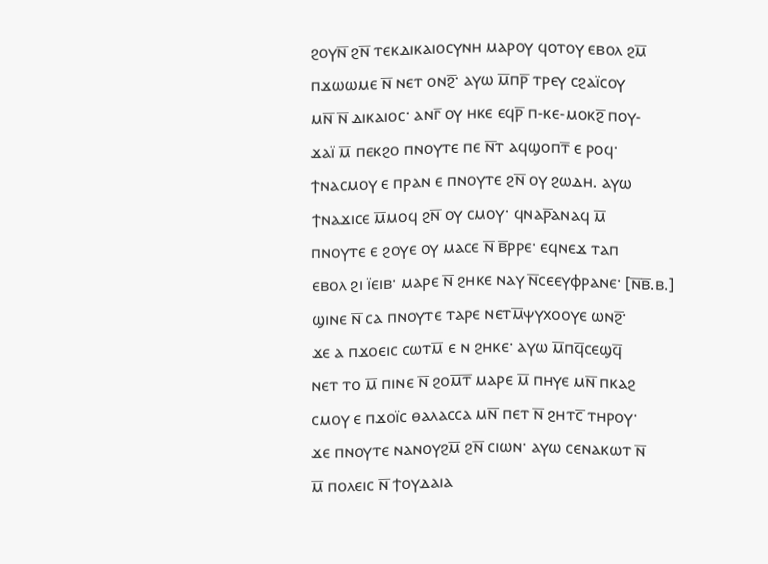ϩⲟⲩⲛ̅ ϩⲛ̅ ⲧⲉⲕⲇⲓⲕⲁⲓⲟⲥⲩⲛⲏ ⲙⲁⲣⲟⲩ ϥⲟⲧⲟⲩ ⲉⲃⲟⲗ ϩⲙ̅
ⲡϫⲱⲱⲙⲉ ⲛ̅ ⲛⲉⲧ ⲟⲛϩ̅· ⲁⲩⲱ ⲙ̅ⲡⲣ̅ ⲧⲣⲉⲩ ⲥϩⲁⲓ̈ⲥⲟⲩ
ⲙⲛ̅ ⲛ̅ ⲇⲓⲕⲁⲓⲟⲥ· ⲁⲛⲅ̅ ⲟⲩ ⲏⲕⲉ ⲉϥⲣ̅ ⲡ‐ⲕⲉ‐ⲙⲟⲕϩ̅ ⲡⲟⲩ‐
ϫⲁⲓ̈ ⲙ̅ ⲡⲉⲕϩⲟ ⲡⲛⲟⲩⲧⲉ ⲡⲉ ⲛ̅ⲧ ⲁϥϣⲟⲡⲧ̅ ⲉ ⲣⲟϥ·
ϯⲛⲁⲥⲙⲟⲩ ⲉ ⲡⲣⲁⲛ ⲉ ⲡⲛⲟⲩⲧⲉ ϩⲛ̅ ⲟⲩ ϩⲱⲇⲏ. ⲁⲩⲱ
ϯⲛⲁϫⲓⲥⲉ ⲙ̅ⲙⲟϥ ϩⲛ̅ ⲟⲩ ⲥⲙⲟⲩ· ϥⲛⲁⲣ̅ⲁⲛⲁϥ ⲙ̅
ⲡⲛⲟⲩⲧⲉ ⲉ ϩⲟⲩⲉ ⲟⲩ ⲙⲁⲥⲉ ⲛ̅ ⲃ̅ⲣⲣⲉ· ⲉϥⲛⲉϫ ⲧⲁⲡ
ⲉⲃⲟⲗ ϩⲓ ⲓ̈ⲉⲓⲃ· ⲙⲁⲣⲉ ⲛ̅ ϩⲏⲕⲉ ⲛⲁⲩ ⲛ̅ⲥⲉⲉⲩⲫⲣⲁⲛⲉ· [ⲛ̅ⲃ̅.ⲃ.]
ϣⲓⲛⲉ ⲛ̅ ⲥⲁ ⲡⲛⲟⲩⲧⲉ ⲧⲁⲣⲉ ⲛⲉⲧⲙ̅ⲯⲩⲭⲟⲟⲩⲉ ⲱⲛϩ̅·
ϫⲉ ⲁ ⲡϫⲟⲉⲓⲥ ⲥⲱⲧⲙ̅ ⲉ ⲛ ϩⲏⲕⲉ· ⲁⲩⲱ ⲙ̅ⲡϥ̅ⲥⲉϣϥ̅
ⲛⲉⲧ ⲧⲟ ⲙ̅ ⲡⲓⲛⲉ ⲛ̅ ϩⲟⲙ̅ⲧ̅ ⲙⲁⲣⲉ ⲙ̅ ⲡⲏⲩⲉ ⲙⲛ̅ ⲡⲕⲁϩ
ⲥⲙⲟⲩ ⲉ ⲡϫⲟⲓ̈ⲥ ⲑⲁⲗⲁⲥⲥⲁ ⲙⲛ̅ ⲡⲉⲧ ⲛ̅ ϩⲏⲧⲥ̅ ⲧⲏⲣⲟⲩ·
ϫⲉ ⲡⲛⲟⲩⲧⲉ ⲛⲁⲛⲟⲩϩⲙ̅ ϩⲛ̅ ⲥⲓⲱⲛ· ⲁⲩⲱ ⲥⲉⲛⲁⲕⲱⲧ ⲛ̅
ⲙ̅ ⲡⲟⲗⲉⲓⲥ ⲛ̅ ϯⲟⲩⲇⲁⲓⲁ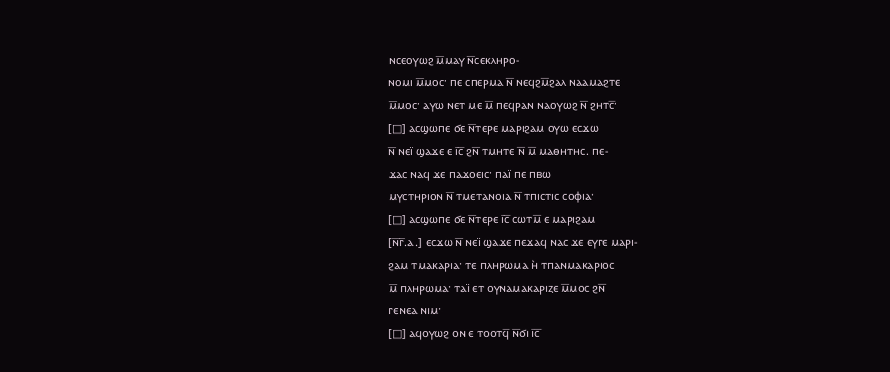ⲛⲥⲉⲟⲩⲱϩ ⲙ̅ⲙⲁⲩ ⲛ̅ⲥⲉⲕⲗⲏⲣⲟ‐
ⲛⲟⲙⲓ ⲙ̅ⲙⲟⲥ· ⲡⲉ ⲥⲡⲉⲣⲙⲁ ⲛ̅ ⲛⲉϥϩⲙ̅ϩⲁⲗ ⲛⲁⲁⲙⲁϩⲧⲉ
ⲙ̅ⲙⲟⲥ· ⲁⲩⲱ ⲛⲉⲧ ⲙⲉ ⲙ̅ ⲡⲉϥⲣⲁⲛ ⲛⲁⲟⲩⲱϩ ⲛ̅ ϩⲏⲧⲥ̅·
[□] ⲁⲥϣⲱⲡⲉ ϭⲉ ⲛ̅ⲧⲉⲣⲉ ⲙⲁⲣⲓϩⲁⲙ ⲟⲩⲱ ⲉⲥϫⲱ
ⲛ̅ ⲛⲉⲓ̈ ϣⲁϫⲉ ⲉ ⲓ̅ⲥ̅ ϩⲛ̅ ⲧⲙⲏⲧⲉ ⲛ̅ ⲙ̅ ⲙⲁⲑⲏⲧⲏⲥ. ⲡⲉ‐
ϫⲁⲥ ⲛⲁϥ ϫⲉ ⲡⲁϫⲟⲉⲓⲥ· ⲡⲁⲓ̈ ⲡⲉ ⲡⲃⲱ
ⲙⲩⲥⲧⲏⲣⲓⲟⲛ ⲛ̅ ⲧⲙⲉⲧⲁⲛⲟⲓⲁ ⲛ̅ ⲧⲡⲓⲥⲧⲓⲥ ⲥⲟⲫⲓⲁ·
[□] ⲁⲥϣⲱⲡⲉ ϭⲉ ⲛ̅ⲧⲉⲣⲉ ⲓ̅ⲥ̅ ⲥⲱⲧⲙ̅ ⲉ ⲙⲁⲣⲓϩⲁⲙ
[ⲛ̅ⲅ̅.ⲁ.] ⲉⲥϫⲱ ⲛ̅ ⲛⲉⲓ̈ ϣⲁϫⲉ ⲡⲉϫⲁϥ ⲛⲁⲥ ϫⲉ ⲉⲩⲅⲉ ⲙⲁⲣⲓ‐
ϩⲁⲙ ⲧⲙⲁⲕⲁⲣⲓⲁ· ⲧⲉ ⲡⲗⲏⲣⲱⲙⲁ ⲏ̀ ⲧⲡⲁⲛⲙⲁⲕⲁⲣⲓⲟⲥ
ⲙ̅ ⲡⲗⲏⲣⲱⲙⲁ· ⲧⲁⲓ̈ ⲉⲧ ⲟⲩⲛⲁⲙⲁⲕⲁⲣⲓⲍⲉ ⲙ̅ⲙⲟⲥ ϩⲛ̅
ⲅⲉⲛⲉⲁ ⲛⲓⲙ·
[□] ⲁϥⲟⲩⲱϩ ⲟⲛ ⲉ ⲧⲟⲟⲧϥ̅ ⲛ̅ϭⲓ ⲓ̅ⲥ̅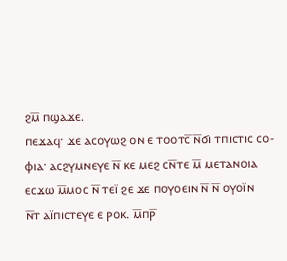ϩⲙ̅ ⲡϣⲁϫⲉ.
ⲡⲉϫⲁϥ· ϫⲉ ⲁⲥⲟⲩⲱϩ ⲟⲛ ⲉ ⲧⲟⲟⲧⲥ̅ ⲛ̅ϭⲓ ⲧⲡⲓⲥⲧⲓⲥ ⲥⲟ‐
ⲫⲓⲁ· ⲁⲥϩⲩⲙⲛⲉⲩⲉ ⲛ̅ ⲕⲉ ⲙⲉϩ ⲥⲛ̅ⲧⲉ ⲙ̅ ⲙⲉⲧⲁⲛⲟⲓⲁ
ⲉⲥϫⲱ ⲙ̅ⲙⲟⲥ ⲛ̅ ⲧⲉⲓ̈ ϩⲉ ϫⲉ ⲡⲟⲩⲟⲉⲓⲛ ⲛ̅ ⲛ̅ ⲟⲩⲟⲓ̈ⲛ
ⲛ̅ⲧ ⲁⲓ̈ⲡⲓⲥⲧⲉⲩⲉ ⲉ ⲣⲟⲕ. ⲙ̅ⲡⲣ̅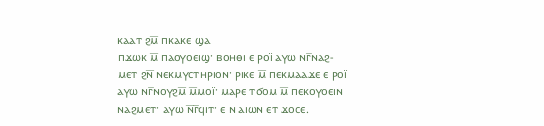ⲕⲁⲁⲧ ϩⲙ̅ ⲡⲕⲁⲕⲉ ϣⲁ
ⲡϫⲱⲕ ⲙ̅ ⲡⲁⲟⲩⲟⲉⲓϣ· ⲃⲟⲏⲑⲓ ⲉ ⲣⲟⲓ̈ ⲁⲩⲱ ⲛⲅ̅ⲛⲁϩ‐
ⲙⲉⲧ ϩⲛ̅ ⲛⲉⲕⲙⲩⲥⲧⲏⲣⲓⲟⲛ· ⲣⲓⲕⲉ ⲙ̅ ⲡⲉⲕⲙⲁⲁϫⲉ ⲉ ⲣⲟⲓ̈
ⲁⲩⲱ ⲛⲅ̅ⲛⲟⲩϩⲙ̅ ⲙ̅ⲙⲟⲓ̈· ⲙⲁⲣⲉ ⲧϭⲟⲙ ⲙ̅ ⲡⲉⲕⲟⲩⲟⲉⲓⲛ
ⲛⲁϩⲙⲉⲧ· ⲁⲩⲱ ⲛ̅ⲅ̅ϥⲓⲧ· ⲉ ⲛ ⲁⲓⲱⲛ ⲉⲧ ϫⲟⲥⲉ.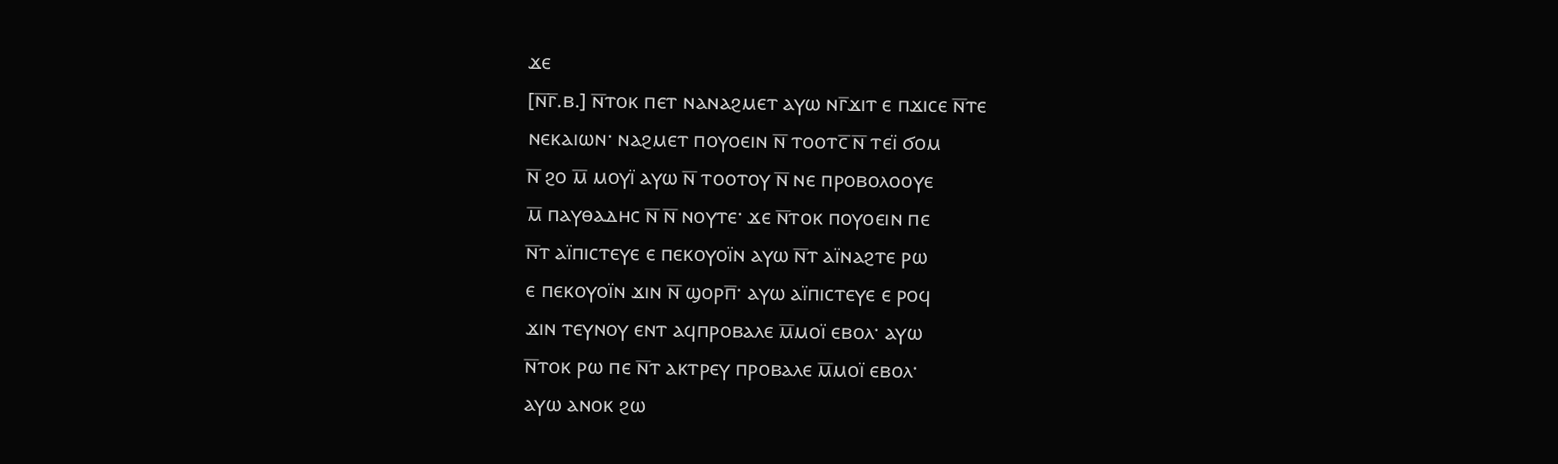ϫⲉ
[ⲛ̅ⲅ̅.ⲃ.] ⲛ̅ⲧⲟⲕ ⲡⲉⲧ ⲛⲁⲛⲁϩⲙⲉⲧ ⲁⲩⲱ ⲛⲅ̅ϫⲓⲧ ⲉ ⲡϫⲓⲥⲉ ⲛ̅ⲧⲉ
ⲛⲉⲕⲁⲓⲱⲛ· ⲛⲁϩⲙⲉⲧ ⲡⲟⲩⲟⲉⲓⲛ ⲛ̅ ⲧⲟⲟⲧⲥ̅ ⲛ̅ ⲧⲉⲓ̈ ϭⲟⲙ
ⲛ̅ ϩⲟ ⲙ̅ ⲙⲟⲩⲓ̈ ⲁⲩⲱ ⲛ̅ ⲧⲟⲟⲧⲟⲩ ⲛ̅ ⲛⲉ ⲡⲣⲟⲃⲟⲗⲟⲟⲩⲉ
ⲙ̅ ⲡⲁⲩⲑⲁⲇⲏⲥ ⲛ̅ ⲛ̅ ⲛⲟⲩⲧⲉ· ϫⲉ ⲛ̅ⲧⲟⲕ ⲡⲟⲩⲟⲉⲓⲛ ⲡⲉ
ⲛ̅ⲧ ⲁⲓ̈ⲡⲓⲥⲧⲉⲩⲉ ⲉ ⲡⲉⲕⲟⲩⲟⲓ̈ⲛ ⲁⲩⲱ ⲛ̅ⲧ ⲁⲓ̈ⲛⲁϩⲧⲉ ⲣⲱ
ⲉ ⲡⲉⲕⲟⲩⲟⲓ̈ⲛ ϫⲓⲛ ⲛ̅ ϣⲟⲣⲡ̅· ⲁⲩⲱ ⲁⲓ̈ⲡⲓⲥⲧⲉⲩⲉ ⲉ ⲣⲟϥ
ϫⲓⲛ ⲧⲉⲩⲛⲟⲩ ⲉⲛⲧ ⲁϥⲡⲣⲟⲃⲁⲗⲉ ⲙ̅ⲙⲟⲓ̈ ⲉⲃⲟⲗ· ⲁⲩⲱ
ⲛ̅ⲧⲟⲕ ⲣⲱ ⲡⲉ ⲛ̅ⲧ ⲁⲕⲧⲣⲉⲩ ⲡⲣⲟⲃⲁⲗⲉ ⲙ̅ⲙⲟⲓ̈ ⲉⲃⲟⲗ·
ⲁⲩⲱ ⲁⲛⲟⲕ ϩⲱ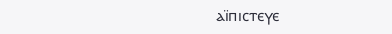ⲁⲓ̈ⲡⲓⲥⲧⲉⲩⲉ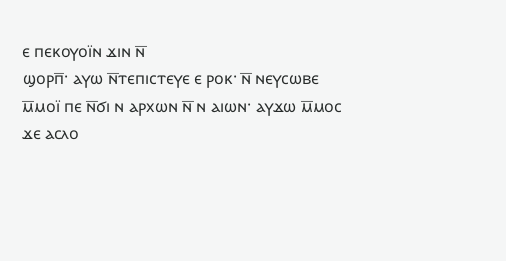ⲉ ⲡⲉⲕⲟⲩⲟⲓ̈ⲛ ϫⲓⲛ ⲛ̅
ϣⲟⲣⲡ̅· ⲁⲩⲱ ⲛ̅ⲧⲉⲡⲓⲥⲧⲉⲩⲉ ⲉ ⲣⲟⲕ· ⲛ̅ ⲛⲉⲩⲥⲱⲃⲉ
ⲙ̅ⲙⲟⲓ̈ ⲡⲉ ⲛ̅ϭⲓ ⲛ ⲁⲣⲭⲱⲛ ⲛ̅ ⲛ ⲁⲓⲱⲛ· ⲁⲩϫⲱ ⲙ̅ⲙⲟⲥ
ϫⲉ ⲁⲥⲗⲟ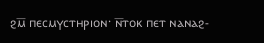ϩⲙ̅ ⲡⲉⲥⲙⲩⲥⲧⲏⲣⲓⲟⲛ· ⲛ̅ⲧⲟⲕ ⲡⲉⲧ ⲛⲁⲛⲁϩ‐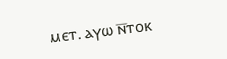ⲙⲉⲧ. ⲁⲩⲱ ⲛ̅ⲧⲟⲕ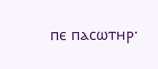ⲡⲉ ⲡⲁⲥⲱⲧⲏⲣ·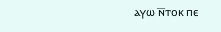ⲁⲩⲱ ⲛ̅ⲧⲟⲕ ⲡⲉ